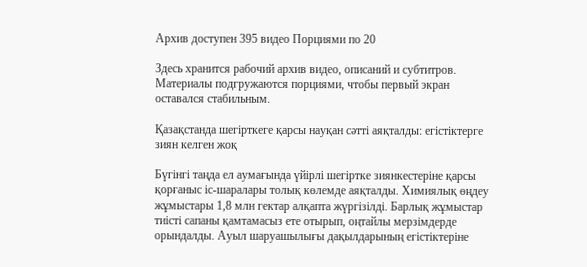Архив доступен 395 видео Порциями по 20

Здесь хранится рабочий архив видео, описаний и субтитров. Материалы подгружаются порциями, чтобы первый экран оставался стабильным.

Қазақстанда шегірткеге қарсы науқан сәтті аяқталды: егістіктерге зиян келген жоқ

Бүгінгі таңда ел аумағында үйірлі шегіртке зиянкестеріне қарсы қорғаныс іс-шаралары толық көлемде аяқталды. Химиялық өңдеу жұмыстары 1,8 млн гектар алқапта жүргізілді. Барлық жұмыстар тиісті сапаны қамтамасыз ете отырып, оңтайлы мерзімдерде орындалды. Ауыл шаруашылығы дақылдарының егістіктеріне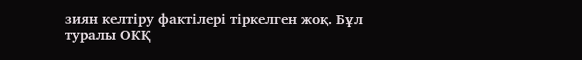зиян келтіру фактілері тіркелген жоқ. Бұл туралы ОКҚ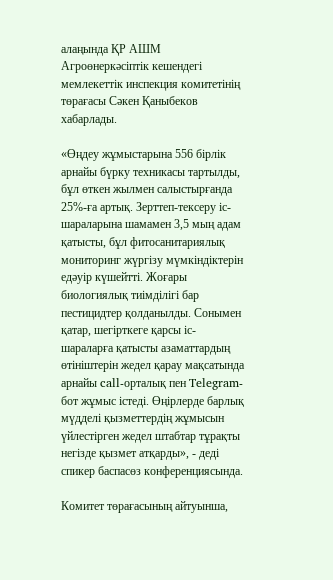алаңында ҚР АШМ Агроөнеркәсіптік кешендегі мемлекеттік инспекция комитетінің төрағасы Сәкен Қаныбеков хабарлады.

«Өңдеу жұмыстарына 556 бірлік арнайы бүрку техникасы тартылды, бұл өткен жылмен салыстырғанда 25%-ға артық. Зерттеп-тексеру іс-шараларына шамамен 3,5 мың адам қатысты, бұл фитосанитариялық мониторинг жүргізу мүмкіндіктерін едәуір күшейтті. Жоғары биологиялық тиімділігі бар пестицидтер қолданылды. Сонымен қатар, шегірткеге қарсы іс-шараларға қатысты азаматтардың өтініштерін жедел қарау мақсатында арнайы call-орталық пен Telegram-бот жұмыс істеді. Өңірлерде барлық мүдделі қызметтердің жұмысын үйлестірген жедел штабтар тұрақты негізде қызмет атқарды», - деді спикер баспасөз конференциясында.

Комитет төрағасының айтуынша,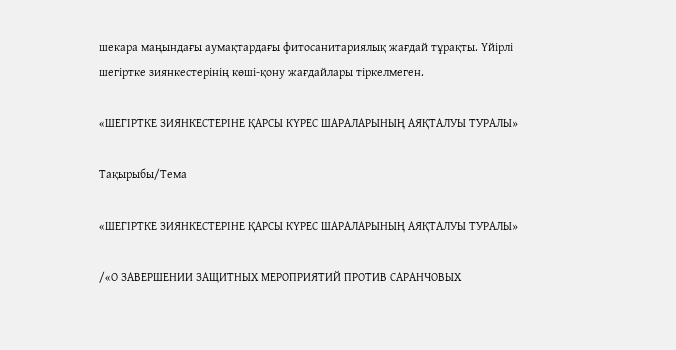шекара маңындағы аумақтардағы фитосанитариялық жағдай тұрақты. Үйірлі шегіртке зиянкестерінің көші-қону жағдайлары тіркелмеген.

«ШЕГІРТКЕ ЗИЯНКЕСТЕРІНЕ ҚАРСЫ КҮРЕС ШАРАЛАРЫНЫҢ АЯҚТАЛУЫ ТУРАЛЫ»

Тақырыбы/Тема

«ШЕГІРТКЕ ЗИЯНКЕСТЕРІНЕ ҚАРСЫ КҮРЕС ШАРАЛАРЫНЫҢ АЯҚТАЛУЫ ТУРАЛЫ»

/«О ЗАВЕРШЕНИИ ЗАЩИТНЫХ МЕРОПРИЯТИЙ ПРОТИВ САРАНЧОВЫХ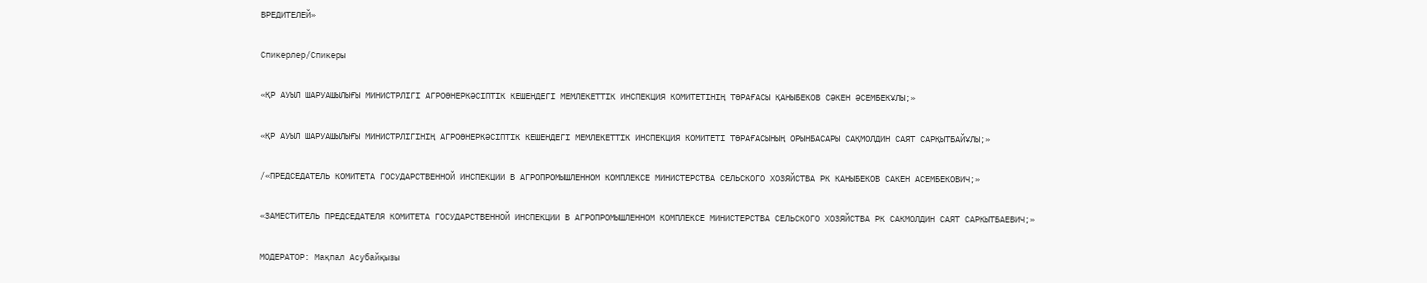ВРЕДИТЕЛЕЙ»

Спикерлер/Спикеры

«ҚР АУЫЛ ШАРУАШЫЛЫҒЫ МИНИСТРЛІГІ АГРОӨНЕРКƏСІПТІК КЕШЕНДЕГІ МЕМЛЕКЕТТІК ИНСПЕКЦИЯ КОМИТЕТІНІҢ ТӨРАҒАСЫ ҚАНЫБЕКОВ СƏКЕН ƏСЕМБЕКҰЛЫ;»

«ҚР АУЫЛ ШАРУАШЫЛЫҒЫ МИНИСТРЛІГІНІҢ АГРОӨНЕРКƏСІПТІК КЕШЕНДЕГІ МЕМЛЕКЕТТІК ИНСПЕКЦИЯ КОМИТЕТІ ТӨРАҒАСЫНЫҢ ОРЫНБАСАРЫ САҚМОЛДИН САЯТ САРҚЫТБАЙҰЛЫ;»

/«ПРЕДСЕДАТЕЛЬ КОМИТЕТА ГОСУДАРСТВЕННОЙ ИНСПЕКЦИИ В АГРОПРОМЫШЛЕННОМ КОМПЛЕКСЕ МИНИСТЕРСТВА СЕЛЬСКОГО ХОЗЯЙСТВА РК КАНЫБЕКОВ САКЕН АСЕМБЕКОВИЧ;»

«ЗАМЕСТИТЕЛЬ ПРЕДСЕДАТЕЛЯ КОМИТЕТА ГОСУДАРСТВЕННОЙ ИНСПЕКЦИИ В АГРОПРОМЫШЛЕННОМ КОМПЛЕКСЕ МИНИСТЕРСТВА СЕЛЬСКОГО ХОЗЯЙСТВА РК САКМОЛДИН САЯТ САРКЫТБАЕВИЧ;»

МОДЕРАТОР: Мақпал Асубайқызы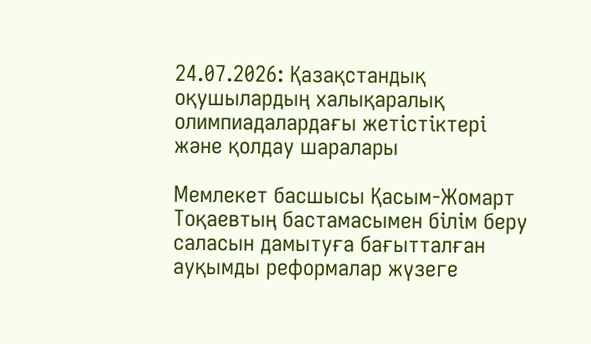24.07.2026: Қазақстандық оқушылардың халықаралық олимпиадалардағы жетістіктері және қолдау шаралары

Мемлекет басшысы Қасым-Жомарт Тоқаевтың бастамасымен білім беру саласын дамытуға бағытталған ауқымды реформалар жүзеге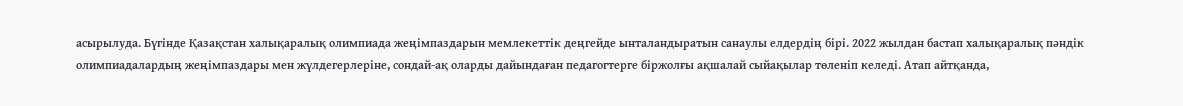асырылуда. Бүгінде Қазақстан халықаралық олимпиада жеңімпаздарын мемлекеттік деңгейде ынталандыратын санаулы елдердің бірі. 2022 жылдан бастап халықаралық пәндік олимпиадалардың жеңімпаздары мен жүлдегерлеріне, сондай-ақ оларды дайындаған педагогтерге біржолғы ақшалай сыйақылар төленіп келеді. Атап айтқанда,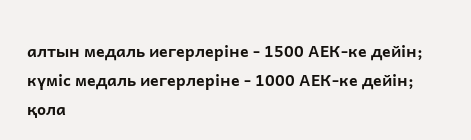алтын медаль иегерлеріне - 1500 АЕК-ке дейін; күміс медаль иегерлеріне - 1000 АЕК-ке дейін; қола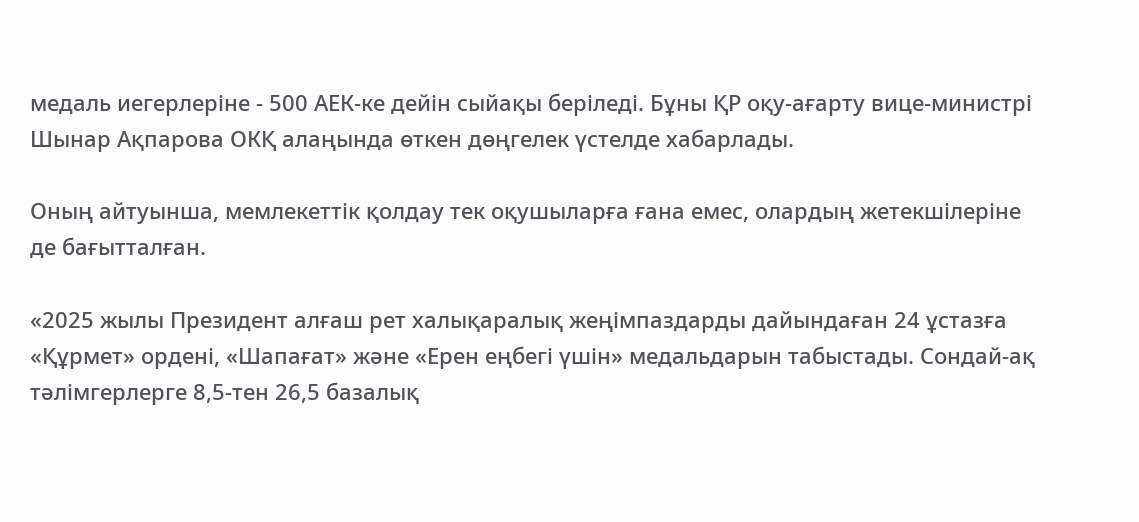медаль иегерлеріне - 500 АЕК-ке дейін сыйақы беріледі. Бұны ҚР оқу-ағарту вице-министрі Шынар Ақпарова ОКҚ алаңында өткен дөңгелек үстелде хабарлады.

Оның айтуынша, мемлекеттік қолдау тек оқушыларға ғана емес, олардың жетекшілеріне де бағытталған.

«2025 жылы Президент алғаш рет халықаралық жеңімпаздарды дайындаған 24 ұстазға «Құрмет» ордені, «Шапағат» және «Ерен еңбегі үшін» медальдарын табыстады. Сондай-ақ тәлімгерлерге 8,5-тен 26,5 базалық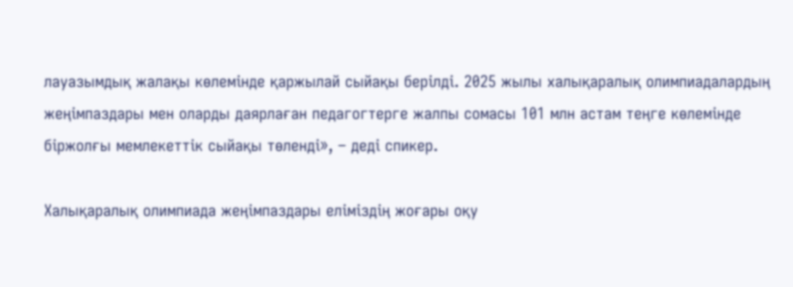лауазымдық жалақы көлемінде қаржылай сыйақы берілді. 2025 жылы халықаралық олимпиадалардың жеңімпаздары мен оларды даярлаған педагогтерге жалпы сомасы 101 млн астам теңге көлемінде біржолғы мемлекеттік сыйақы төленді», – деді спикер.

Халықаралық олимпиада жеңімпаздары еліміздің жоғары оқу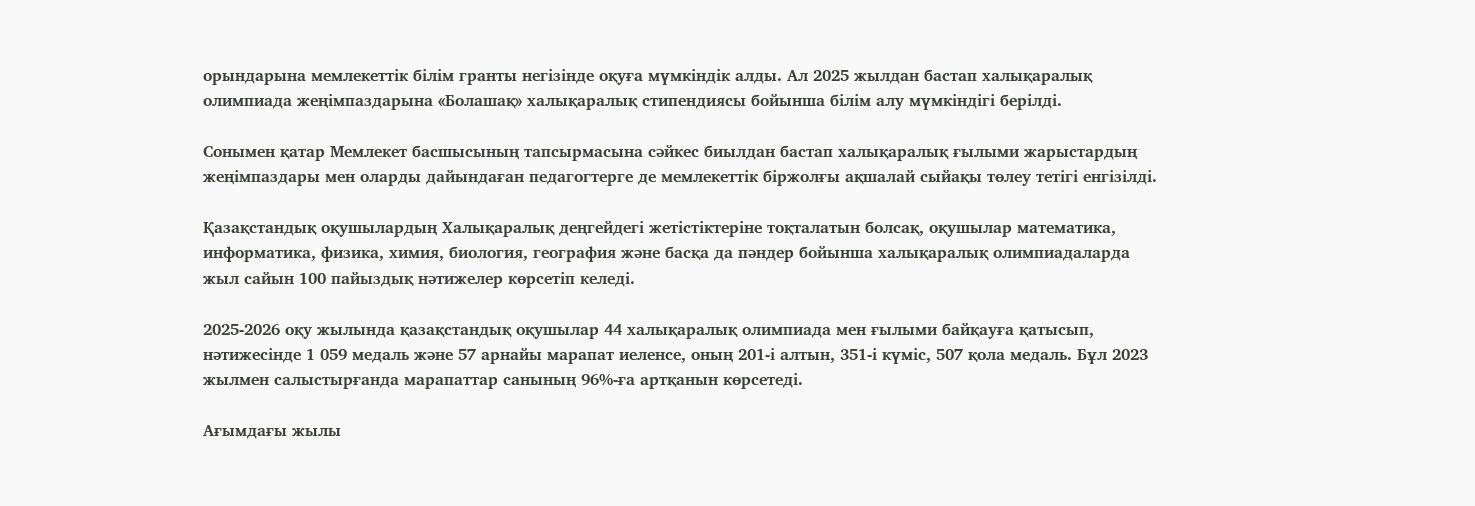орындарына мемлекеттік білім гранты негізінде оқуға мүмкіндік алды. Ал 2025 жылдан бастап халықаралық олимпиада жеңімпаздарына «Болашақ» халықаралық стипендиясы бойынша білім алу мүмкіндігі берілді.

Сонымен қатар Мемлекет басшысының тапсырмасына сәйкес биылдан бастап халықаралық ғылыми жарыстардың жеңімпаздары мен оларды дайындаған педагогтерге де мемлекеттік біржолғы ақшалай сыйақы төлеу тетігі енгізілді.

Қазақстандық оқушылардың Халықаралық деңгейдегі жетістіктеріне тоқталатын болсақ, оқушылар математика, информатика, физика, химия, биология, география және басқа да пәндер бойынша халықаралық олимпиадаларда жыл сайын 100 пайыздық нәтижелер көрсетіп келеді.

2025-2026 оқу жылында қазақстандық оқушылар 44 халықаралық олимпиада мен ғылыми байқауға қатысып, нәтижесінде 1 059 медаль және 57 арнайы марапат иеленсе, оның 201-і алтын, 351-і күміс, 507 қола медаль. Бұл 2023 жылмен салыстырғанда марапаттар санының 96%-ға артқанын көрсетеді.

Ағымдағы жылы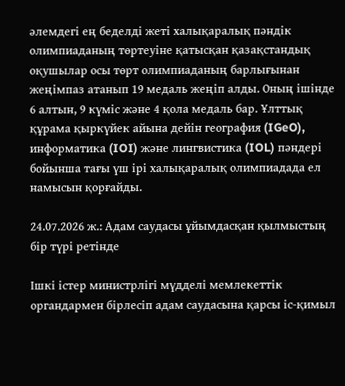әлемдегі ең беделді жеті халықаралық пәндік олимпиаданың төртеуіне қатысқан қазақстандық оқушылар осы төрт олимпиаданың барлығынан жеңімпаз атанып 19 медаль жеңіп алды. Оның ішінде 6 алтын, 9 күміс және 4 қола медаль бар. Ұлттық құрама қыркүйек айына дейін география (IGeO), информатика (IOI) және лингвистика (IOL) пәндері бойынша тағы үш ірі халықаралық олимпиадада ел намысын қорғайды.

24.07.2026 ж.: Адам саудасы ұйымдасқан қылмыстың бір түрі ретінде

Ішкі істер министрлігі мүдделі мемлекеттік органдармен бірлесіп адам саудасына қарсы іс-қимыл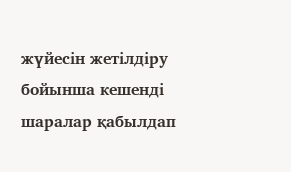жүйесін жетілдіру бойынша кешенді шаралар қабылдап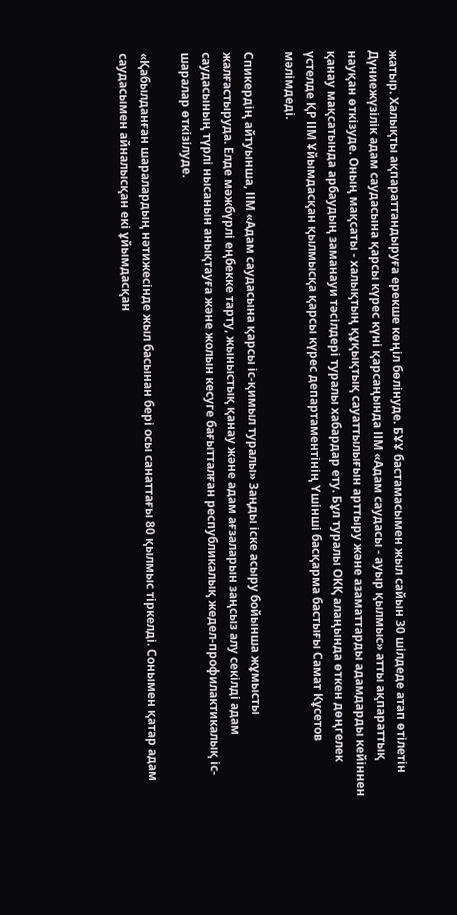жатыр. Халықты ақпараттандыруға ерекше көңіл бөлінуде. БҰҰ бастамасымен жыл сайын 30 шілдеде атап өтілетін Дүниежүзілік адам саудасына қарсы күрес күні қарсаңында ІІМ «Адам саудасы - ауыр қылмыс» атты ақпараттық науқан өткізуде. Оның мақсаты - халықтың құқықтық сауаттылығын арттыру және азаматтарды адамдарды кейіннен қанау мақсатында арбаудың заманауи тәсілдері туралы хабардар ету. Бұл туралы ОКҚ алаңында өткен дөңгелек үстелде ҚР ІІМ Ұйымдасқан қылмысқа қарсы күрес департаментінің Үшінші басқарма бастығы Самат Кұсетов мәлімдеді.

Спикердің айтуынша, ІІМ «Адам саудасына қарсы іс-қимыл туралы» Заңды іске асыру бойынша жұмысты жалғастыруда. Елде мәжбүрлі еңбекке тарту, жыныстық қанау және адам ағзаларын заңсыз алу секілді адам саудасының түрлі нысанын анықтауға және жолын кесуге бағытталған республикалық жедел-профилактикалық іс-шаралар өткізілуде.

«Қабылданған шаралардың нәтижесінде жыл басынан бері осы санаттағы 80 қылмыс тіркелді. Сонымен қатар адам саудасымен айналысқан екі ұйымдасқан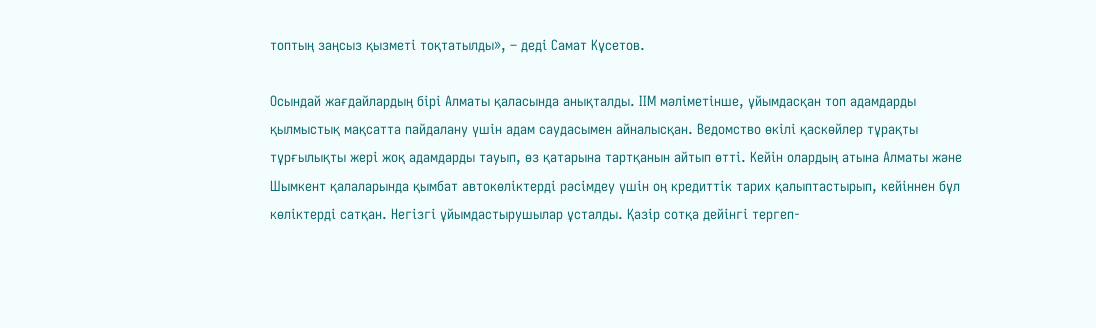топтың заңсыз қызметі тоқтатылды», – деді Самат Кұсетов.

Осындай жағдайлардың бірі Алматы қаласында анықталды. ІІМ мәліметінше, ұйымдасқан топ адамдарды қылмыстық мақсатта пайдалану үшін адам саудасымен айналысқан. Ведомство өкілі қаскөйлер тұрақты тұрғылықты жері жоқ адамдарды тауып, өз қатарына тартқанын айтып өтті. Кейін олардың атына Алматы және Шымкент қалаларында қымбат автокөліктерді рәсімдеу үшін оң кредиттік тарих қалыптастырып, кейіннен бұл көліктерді сатқан. Негізгі ұйымдастырушылар ұсталды. Қазір сотқа дейінгі тергеп-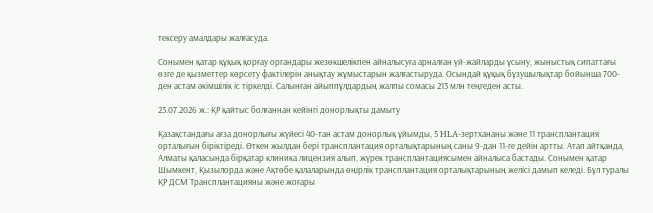тексеру амалдары жалғасуда.

Сонымен қатар құқық қорғау органдары жезөкшелікпен айналысуға арналған үй-жайларды ұсыну, жыныстық сипаттағы өзге де қызметтер көрсету фактілерін анықтау жұмыстарын жалғастыруда. Осындай құқық бұзушылықтар бойынша 700-ден астам әкімшілік іс тіркелді. Салынған айыппұлдардың жалпы сомасы 213 млн теңгеден асты.

23.07.2026 ж.: ҚР қайтыс болғаннан кейінгі донорлықты дамыту

Қазақстандағы ағза донорлығы жүйесі 40-тан астам донорлық ұйымды, 5 HLA-зертхананы және 11 трансплантация орталығын біріктіреді. Өткен жылдан бері трансплантация орталықтарының саны 9-дан 11-ге дейін артты. Атап айтқанда, Алматы қаласында бірқатар клиника лицензия алып, жүрек трансплантациясымен айналыса бастады. Сонымен қатар Шымкент, Қызылорда және Ақтөбе қалаларында өңірлік трансплантация орталықтарының желісі дамып келеді. Бұл туралы ҚР ДСМ Трансплантацияны және жоғары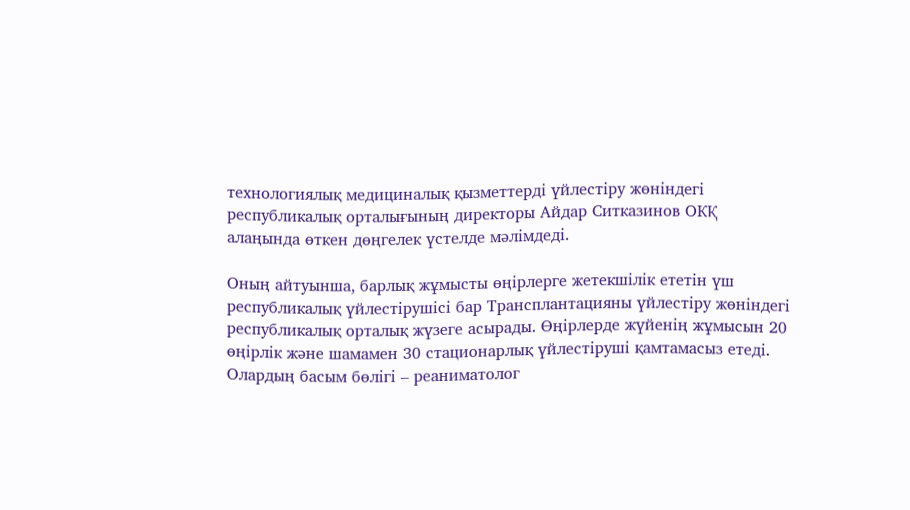технологиялық медициналық қызметтерді үйлестіру жөніндегі республикалық орталығының директоры Айдар Ситказинов ОКҚ алаңында өткен дөңгелек үстелде мәлімдеді.

Оның айтуынша, барлық жұмысты өңірлерге жетекшілік ететін үш республикалық үйлестірушісі бар Трансплантацияны үйлестіру жөніндегі республикалық орталық жүзеге асырады. Өңірлерде жүйенің жұмысын 20 өңірлік және шамамен 30 стационарлық үйлестіруші қамтамасыз етеді. Олардың басым бөлігі – реаниматолог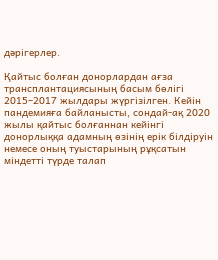дәрігерлер.

Қайтыс болған донорлардан ағза трансплантациясының басым бөлігі 2015–2017 жылдары жүргізілген. Кейін пандемияға байланысты, сондай-ақ 2020 жылы қайтыс болғаннан кейінгі донорлыққа адамның өзінің ерік білдіруін немесе оның туыстарының рұқсатын міндетті түрде талап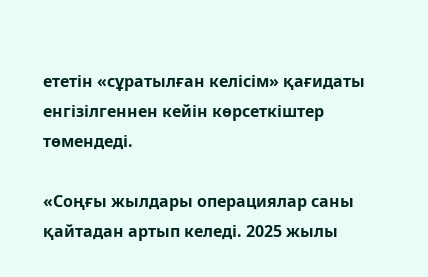ететін «сұратылған келісім» қағидаты енгізілгеннен кейін көрсеткіштер төмендеді.

«Соңғы жылдары операциялар саны қайтадан артып келеді. 2025 жылы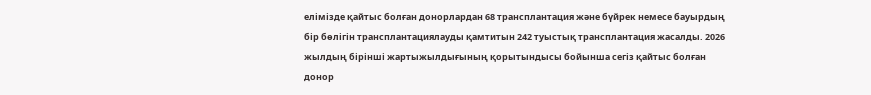елімізде қайтыс болған донорлардан 68 трансплантация және бүйрек немесе бауырдың бір бөлігін трансплантациялауды қамтитын 242 туыстық трансплантация жасалды. 2026 жылдың бірінші жартыжылдығының қорытындысы бойынша сегіз қайтыс болған донор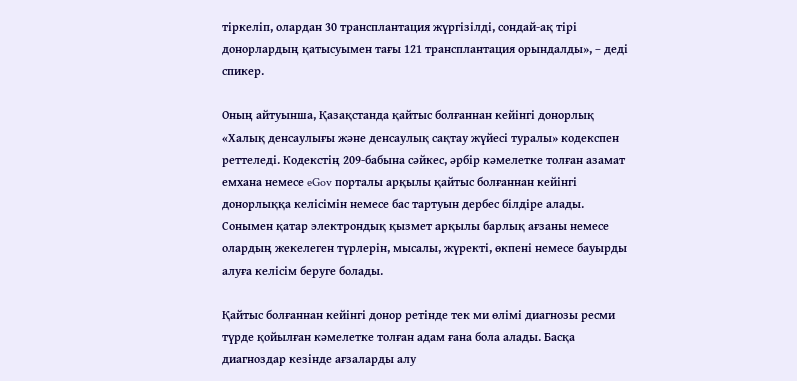тіркеліп, олардан 30 трансплантация жүргізілді, сондай-ақ тірі донорлардың қатысуымен тағы 121 трансплантация орындалды», – деді спикер.

Оның айтуынша, Қазақстанда қайтыс болғаннан кейінгі донорлық «Халық денсаулығы және денсаулық сақтау жүйесі туралы» кодекспен реттеледі. Кодекстің 209-бабына сәйкес, әрбір кәмелетке толған азамат емхана немесе eGov порталы арқылы қайтыс болғаннан кейінгі донорлыққа келісімін немесе бас тартуын дербес білдіре алады. Сонымен қатар электрондық қызмет арқылы барлық ағзаны немесе олардың жекелеген түрлерін, мысалы, жүректі, өкпені немесе бауырды алуға келісім беруге болады.

Қайтыс болғаннан кейінгі донор ретінде тек ми өлімі диагнозы ресми түрде қойылған кәмелетке толған адам ғана бола алады. Басқа диагноздар кезінде ағзаларды алу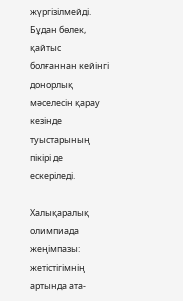жүргізілмейді. Бұдан бөлек, қайтыс болғаннан кейінгі донорлық мәселесін қарау кезінде туыстарының пікірі де ескеріледі.

Халықаралық олимпиада жеңімпазы: жетістігімнің артында ата-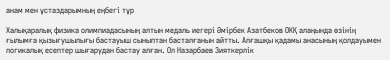анам мен ұстаздарымның еңбегі тұр

Халықаралық физика олимпиадасының алтын медаль иегері Әмірбек Азатбеков ОКҚ алаңында өзінің ғылымға қызығушылығы бастауыш сыныптан басталғанын айтты. Алғашқы қадамы анасының қолдауымен логикалық есептер шығарудан бастау алған. Ол Назарбаев Зияткерлік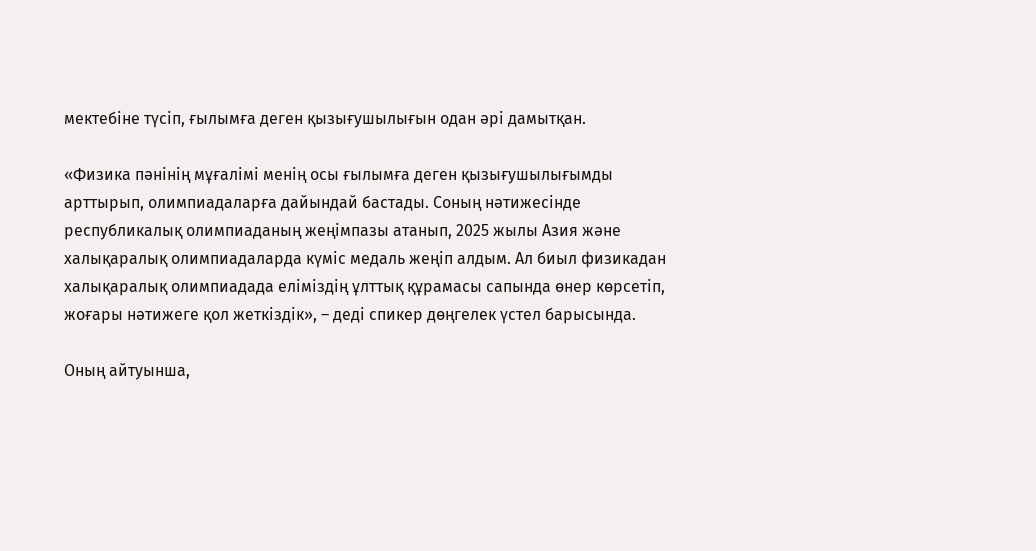мектебіне түсіп, ғылымға деген қызығушылығын одан әрі дамытқан.

«Физика пәнінің мұғалімі менің осы ғылымға деген қызығушылығымды арттырып, олимпиадаларға дайындай бастады. Соның нәтижесінде республикалық олимпиаданың жеңімпазы атанып, 2025 жылы Азия және халықаралық олимпиадаларда күміс медаль жеңіп алдым. Ал биыл физикадан халықаралық олимпиадада еліміздің ұлттық құрамасы сапында өнер көрсетіп, жоғары нәтижеге қол жеткіздік», – деді спикер дөңгелек үстел барысында.

Оның айтуынша,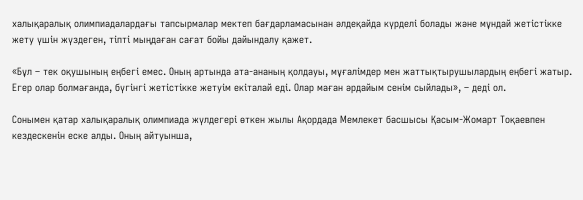халықаралық олимпиадалардағы тапсырмалар мектеп бағдарламасынан әлдеқайда күрделі болады және мұндай жетістікке жету үшін жүздеген, тіпті мыңдаған сағат бойы дайындалу қажет.

«Бұл – тек оқушының еңбегі емес. Оның артында ата-ананың қолдауы, мұғалімдер мен жаттықтырушылардың еңбегі жатыр. Егер олар болмағанда, бүгінгі жетістікке жетуім екіталай еді. Олар маған әрдайым сенім сыйлады», – деді ол.

Сонымен қатар халықаралық олимпиада жүлдегері өткен жылы Ақордада Мемлекет басшысы Қасым-Жомарт Тоқаевпен кездескенін еске алды. Оның айтуынша,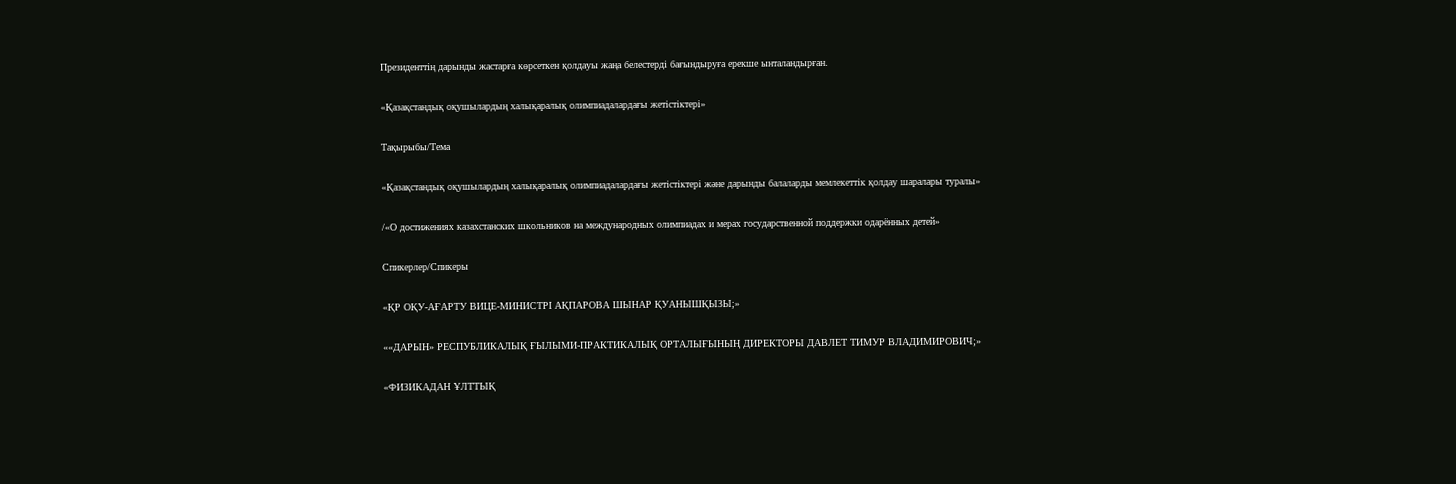Президенттің дарынды жастарға көрсеткен қолдауы жаңа белестерді бағындыруға ерекше ынталандырған.

«Қазақстандық оқушылардың халықаралық олимпиадалардағы жетістіктері»

Тақырыбы/Тема

«Қазақстандық оқушылардың халықаралық олимпиадалардағы жетістіктері және дарынды балаларды мемлекеттік қолдау шаралары туралы»

/«О достижениях казахстанских школьников на международных олимпиадах и мерах государственной поддержки одарённых детей»

Спикерлер/Спикеры

«ҚР ОҚУ-АҒАРТУ ВИЦЕ-МИНИСТРІ АҚПАРОВА ШЫНАР ҚУАНЫШҚЫЗЫ;»

««ДАРЫН» РЕСПУБЛИКАЛЫҚ ҒЫЛЫМИ-ПРАКТИКАЛЫҚ ОРТАЛЫҒЫНЫҢ ДИРЕКТОРЫ ДАВЛЕТ ТИМУР ВЛАДИМИРОВИЧ;»

«ФИЗИКАДАН ҰЛТТЫҚ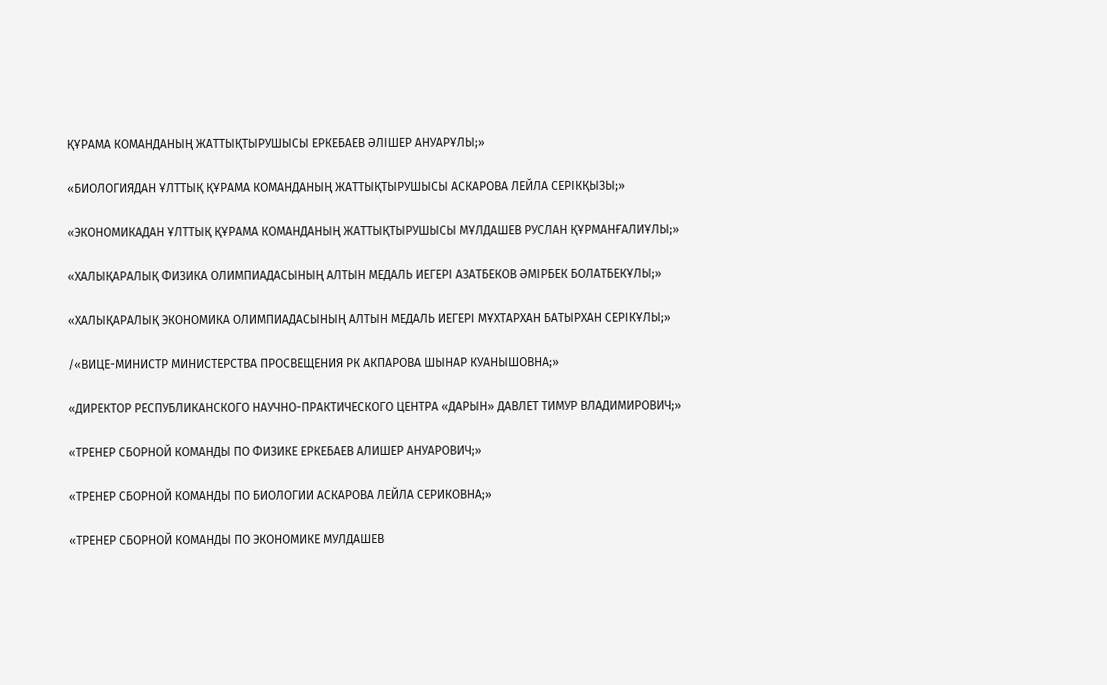ҚҰРАМА КОМАНДАНЫҢ ЖАТТЫҚТЫРУШЫСЫ ЕРКЕБАЕВ ӘЛІШЕР АНУАРҰЛЫ;»

«БИОЛОГИЯДАН ҰЛТТЫҚ ҚҰРАМА КОМАНДАНЫҢ ЖАТТЫҚТЫРУШЫСЫ АСКАРОВА ЛЕЙЛА СЕРІКҚЫЗЫ;»

«ЭКОНОМИКАДАН ҰЛТТЫҚ ҚҰРАМА КОМАНДАНЫҢ ЖАТТЫҚТЫРУШЫСЫ МҰЛДАШЕВ РУСЛАН ҚҰРМАНҒАЛИҰЛЫ;»

«ХАЛЫҚАРАЛЫҚ ФИЗИКА ОЛИМПИАДАСЫНЫҢ АЛТЫН МЕДАЛЬ ИЕГЕРІ АЗАТБЕКОВ ӘМІРБЕК БОЛАТБЕКҰЛЫ;»

«ХАЛЫҚАРАЛЫҚ ЭКОНОМИКА ОЛИМПИАДАСЫНЫҢ АЛТЫН МЕДАЛЬ ИЕГЕРІ МҰХТАРХАН БАТЫРХАН СЕРІКҰЛЫ;»

/«ВИЦЕ-МИНИСТР МИНИСТЕРСТВА ПРОСВЕЩЕНИЯ РК АКПАРОВА ШЫНАР КУАНЫШОВНА;»

«ДИРЕКТОР РЕСПУБЛИКАНСКОГО НАУЧНО-ПРАКТИЧЕСКОГО ЦЕНТРА «ДАРЫН» ДАВЛЕТ ТИМУР ВЛАДИМИРОВИЧ;»

«ТРЕНЕР СБОРНОЙ КОМАНДЫ ПО ФИЗИКЕ ЕРКЕБАЕВ АЛИШЕР АНУАРОВИЧ;»

«ТРЕНЕР СБОРНОЙ КОМАНДЫ ПО БИОЛОГИИ АСКАРОВА ЛЕЙЛА СЕРИКОВНА;»

«ТРЕНЕР СБОРНОЙ КОМАНДЫ ПО ЭКОНОМИКЕ МУЛДАШЕВ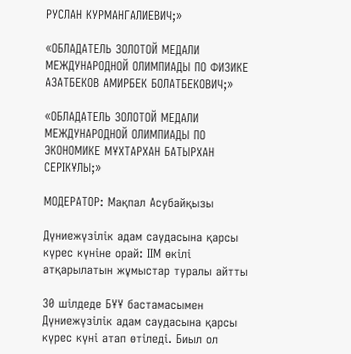РУСЛАН КУРМАНГАЛИЕВИЧ;»

«ОБЛАДАТЕЛЬ ЗОЛОТОЙ МЕДАЛИ МЕЖДУНАРОДНОЙ ОЛИМПИАДЫ ПО ФИЗИКЕ АЗАТБЕКОВ АМИРБЕК БОЛАТБЕКОВИЧ;»

«ОБЛАДАТЕЛЬ ЗОЛОТОЙ МЕДАЛИ МЕЖДУНАРОДНОЙ ОЛИМПИАДЫ ПО ЭКОНОМИКЕ МҰХТАРХАН БАТЫРХАН СЕРІКҰЛЫ;»

МОДЕРАТОР: Мақпал Асубайқызы

Дүниежүзілік адам саудасына қарсы күрес күніне орай: ІІМ өкілі атқарылатын жұмыстар туралы айтты

30 шілдеде БҰҰ бастамасымен Дүниежүзілік адам саудасына қарсы күрес күні атап өтіледі. Биыл ол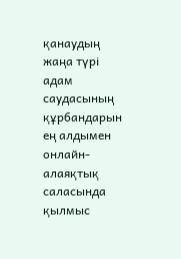қанаудың жаңа түрі адам саудасының құрбандарын ең алдымен онлайн-алаяқтық саласында қылмыс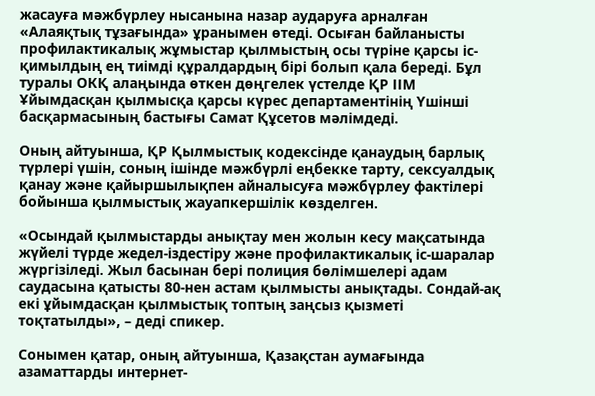жасауға мәжбүрлеу нысанына назар аударуға арналған «Алаяқтық тұзағында» ұранымен өтеді. Осыған байланысты профилактикалық жұмыстар қылмыстың осы түріне қарсы іс-қимылдың ең тиімді құралдардың бірі болып қала береді. Бұл туралы ОКҚ алаңында өткен дөңгелек үстелде ҚР ІІМ Ұйымдасқан қылмысқа қарсы күрес департаментінің Үшінші басқармасының бастығы Самат Құсетов мәлімдеді.

Оның айтуынша, ҚР Қылмыстық кодексінде қанаудың барлық түрлері үшін, соның ішінде мәжбүрлі еңбекке тарту, сексуалдық қанау және қайыршылықпен айналысуға мәжбүрлеу фактілері бойынша қылмыстық жауапкершілік көзделген.

«Осындай қылмыстарды анықтау мен жолын кесу мақсатында жүйелі түрде жедел-іздестіру және профилактикалық іс-шаралар жүргізіледі. Жыл басынан бері полиция бөлімшелері адам саудасына қатысты 80-нен астам қылмысты анықтады. Сондай-ақ екі ұйымдасқан қылмыстық топтың заңсыз қызметі тоқтатылды», – деді спикер.

Сонымен қатар, оның айтуынша, Қазақстан аумағында азаматтарды интернет-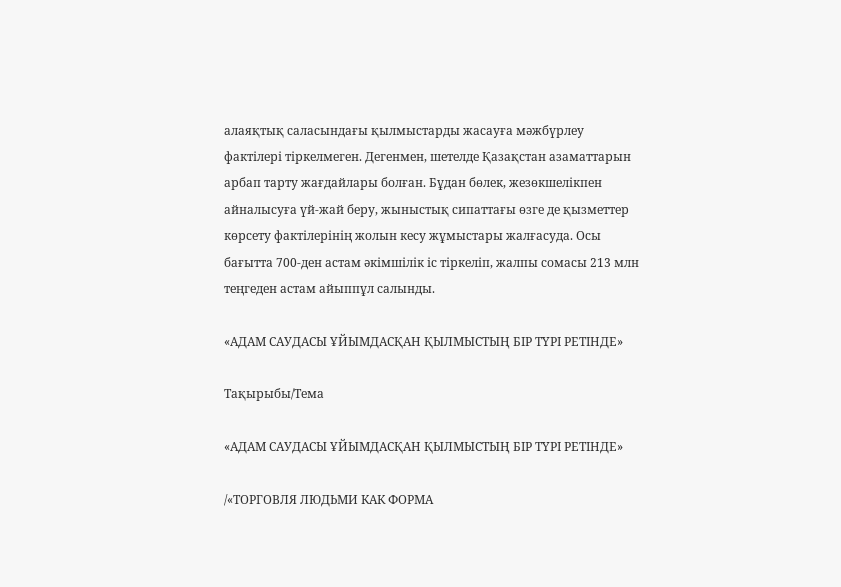алаяқтық саласындағы қылмыстарды жасауға мәжбүрлеу фактілері тіркелмеген. Дегенмен, шетелде Қазақстан азаматтарын арбап тарту жағдайлары болған. Бұдан бөлек, жезөкшелікпен айналысуға үй-жай беру, жыныстық сипаттағы өзге де қызметтер көрсету фактілерінің жолын кесу жұмыстары жалғасуда. Осы бағытта 700-ден астам әкімшілік іс тіркеліп, жалпы сомасы 213 млн теңгеден астам айыппұл салынды.

«АДАМ САУДАСЫ ҰЙЫМДАСҚАН ҚЫЛМЫСТЫҢ БІР ТҮРІ РЕТІНДЕ»

Тақырыбы/Тема

«АДАМ САУДАСЫ ҰЙЫМДАСҚАН ҚЫЛМЫСТЫҢ БІР ТҮРІ РЕТІНДЕ»

/«ТОРГОВЛЯ ЛЮДЬМИ КАК ФОРМА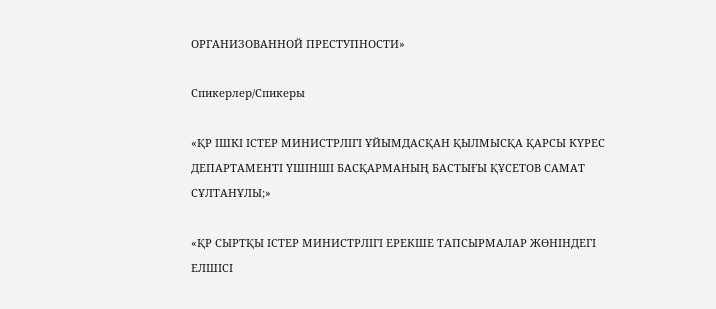ОРГАНИЗОВАННОЙ ПРЕСТУПНОСТИ»

Спикерлер/Спикеры

«ҚР ІШКІ ІСТЕР МИНИСТРЛІГІ ҰЙЫМДАСҚАН ҚЫЛМЫСҚА ҚАРСЫ КҮРЕС ДЕПАРТАМЕНТІ ҮШІНШІ БАСҚАРМАНЫҢ БАСТЫҒЫ ҚҰСЕТОВ САМАТ СҰЛТАНҰЛЫ;»

«ҚР СЫРТҚЫ ІСТЕР МИНИСТРЛІГІ ЕРЕКШЕ ТАПСЫРМАЛАР ЖӨНІНДЕГІ ЕЛШІСІ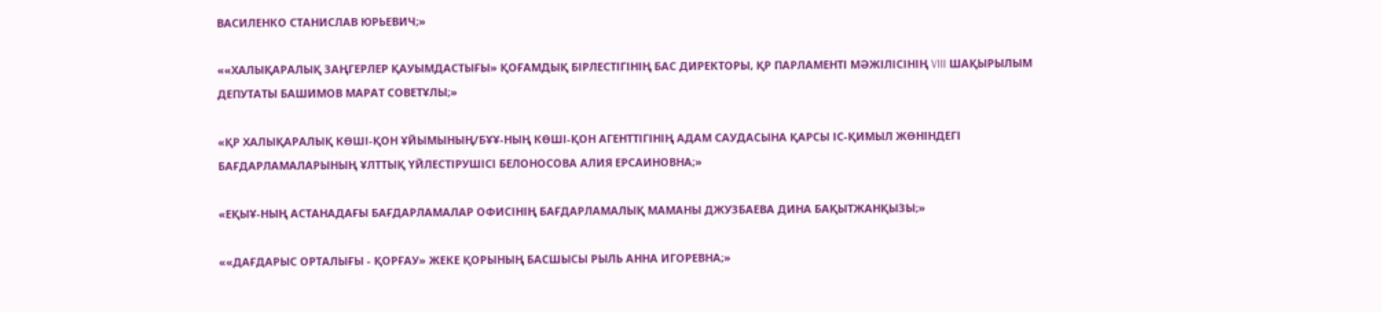ВАСИЛЕНКО СТАНИСЛАВ ЮРЬЕВИЧ;»

««ХАЛЫҚАРАЛЫҚ ЗАҢГЕРЛЕР ҚАУЫМДАСТЫҒЫ» ҚОҒАМДЫҚ БІРЛЕСТІГІНІҢ БАС ДИРЕКТОРЫ, ҚР ПАРЛАМЕНТІ МӘЖІЛІСІНІҢ VIII ШАҚЫРЫЛЫМ ДЕПУТАТЫ БАШИМОВ МАРАТ СОВЕТҰЛЫ;»

«ҚР ХАЛЫҚАРАЛЫҚ КӨШІ-ҚОН ҰЙЫМЫНЫҢ/БҰҰ-НЫҢ КӨШІ-ҚОН АГЕНТТІГІНІҢ АДАМ САУДАСЫНА ҚАРСЫ ІС-ҚИМЫЛ ЖӨНІНДЕГІ БАҒДАРЛАМАЛАРЫНЫҢ ҰЛТТЫҚ ҮЙЛЕСТІРУШІСІ БЕЛОНОСОВА АЛИЯ ЕРСАИНОВНА;»

«ЕҚЫҰ-НЫҢ АСТАНАДАҒЫ БАҒДАРЛАМАЛАР ОФИСІНІҢ БАҒДАРЛАМАЛЫҚ МАМАНЫ ДЖУЗБАЕВА ДИНА БАҚЫТЖАНҚЫЗЫ;»

««ДАҒДАРЫС ОРТАЛЫҒЫ - ҚОРҒАУ» ЖЕКЕ ҚОРЫНЫҢ БАСШЫСЫ РЫЛЬ АННА ИГОРЕВНА;»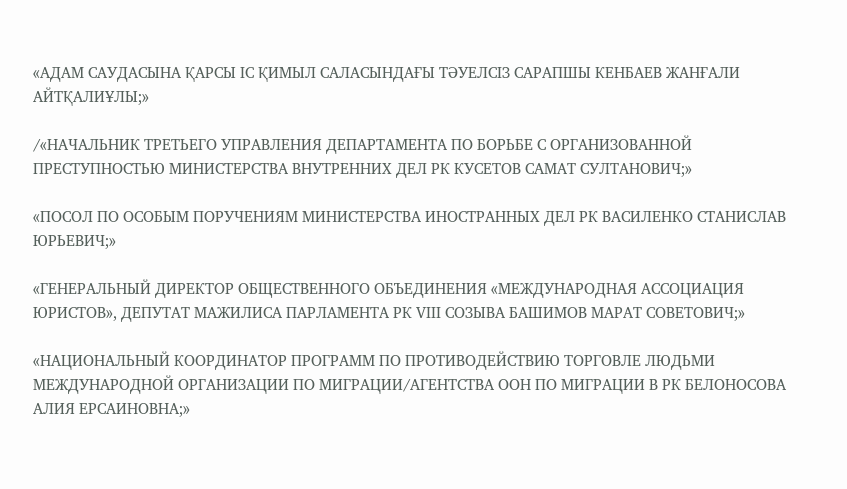«АДАМ САУДАСЫНА ҚАРСЫ ІС ҚИМЫЛ САЛАСЫНДАҒЫ ТӘУЕЛСІЗ САРАПШЫ КЕНБАЕВ ЖАНҒАЛИ АЙТҚАЛИҰЛЫ;»

/«НАЧАЛЬНИК ТРЕТЬЕГО УПРАВЛЕНИЯ ДЕПАРТАМЕНТА ПО БОРЬБЕ С ОРГАНИЗОВАННОЙ ПРЕСТУПНОСТЬЮ МИНИСТЕРСТВА ВНУТРЕННИХ ДЕЛ РК КУСЕТОВ САМАТ СУЛТАНОВИЧ;»

«ПОСОЛ ПО ОСОБЫМ ПОРУЧЕНИЯМ МИНИСТЕРСТВА ИНОСТРАННЫХ ДЕЛ РК ВАСИЛЕНКО СТАНИСЛАВ ЮРЬЕВИЧ;»

«ГЕНЕРАЛЬНЫЙ ДИРЕКТОР ОБЩЕСТВЕННОГО ОБЪЕДИНЕНИЯ «МЕЖДУНАРОДНАЯ АССОЦИАЦИЯ ЮРИСТОВ», ДЕПУТАТ МАЖИЛИСА ПАРЛАМЕНТА РК VIII СОЗЫВА БАШИМОВ МАРАТ СОВЕТОВИЧ;»

«НАЦИОНАЛЬНЫЙ КООРДИНАТОР ПРОГРАММ ПО ПРОТИВОДЕЙСТВИЮ ТОРГОВЛЕ ЛЮДЬМИ МЕЖДУНАРОДНОЙ ОРГАНИЗАЦИИ ПО МИГРАЦИИ/АГЕНТСТВА ООН ПО МИГРАЦИИ В РК БЕЛОНОСОВА АЛИЯ ЕРСАИНОВНА;»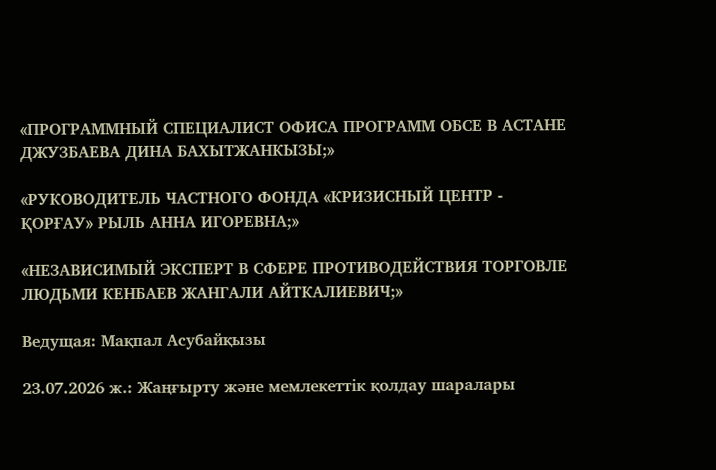«ПРОГРАММНЫЙ СПЕЦИАЛИСТ ОФИСА ПРОГРАММ ОБСЕ В АСТАНЕ ДЖУЗБАЕВА ДИНА БАХЫТЖАНКЫЗЫ;»

«РУКОВОДИТЕЛЬ ЧАСТНОГО ФОНДА «КРИЗИСНЫЙ ЦЕНТР - ҚОРҒАУ» РЫЛЬ АННА ИГОРЕВНА;»

«НЕЗАВИСИМЫЙ ЭКСПЕРТ В СФЕРЕ ПРОТИВОДЕЙСТВИЯ ТОРГОВЛЕ ЛЮДЬМИ КЕНБАЕВ ЖАНГАЛИ АЙТКАЛИЕВИЧ;»

Ведущая: Мақпал Асубайқызы

23.07.2026 ж.: Жаңғырту және мемлекеттік қолдау шаралары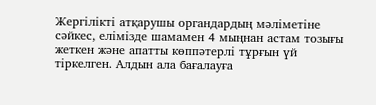Жергілікті атқарушы органдардың мәліметіне сәйкес, елімізде шамамен 4 мыңнан астам тозығы жеткен және апатты көппәтерлі тұрғын үй тіркелген. Алдын ала бағалауға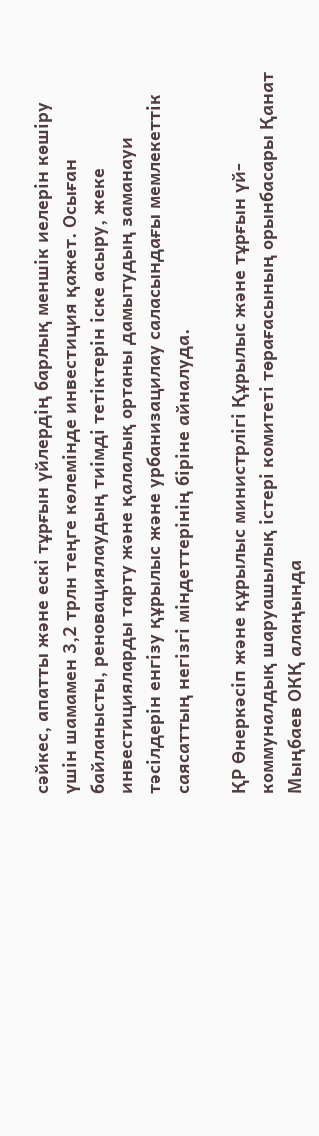сәйкес, апатты және ескі тұрғын үйлердің барлық меншік иелерін көшіру үшін шамамен 3,2 трлн теңге көлемінде инвестиция қажет. Осыған байланысты, реновациялаудың тиімді тетіктерін іске асыру, жеке инвестицияларды тарту және қалалық ортаны дамытудың заманауи тәсілдерін енгізу құрылыс және урбанизацилау саласындағы мемлекеттік саясаттың негізгі міндеттерінің біріне айналуда.

ҚР Өнеркәсіп және құрылыс министрлігі Құрылыс және тұрғын үй-коммуналдық шаруашылық істері комитеті төрағасының орынбасары Қанат Мыңбаев ОКҚ алаңында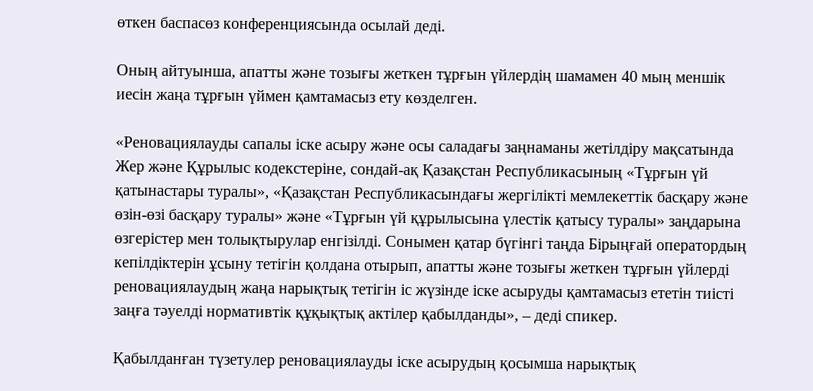өткен баспасөз конференциясында осылай деді.

Оның айтуынша, апатты және тозығы жеткен тұрғын үйлердің шамамен 40 мың меншік иесін жаңа тұрғын үймен қамтамасыз ету көзделген.

«Реновациялауды сапалы іске асыру және осы саладағы заңнаманы жетілдіру мақсатында Жер және Құрылыс кодекстеріне, сондай-ақ Қазақстан Республикасының «Тұрғын үй қатынастары туралы», «Қазақстан Республикасындағы жергілікті мемлекеттік басқару және өзін-өзі басқару туралы» және «Тұрғын үй құрылысына үлестік қатысу туралы» заңдарына өзгерістер мен толықтырулар енгізілді. Сонымен қатар бүгінгі таңда Бірыңғай оператордың кепілдіктерін ұсыну тетігін қолдана отырып, апатты және тозығы жеткен тұрғын үйлерді реновациялаудың жаңа нарықтық тетігін іс жүзінде іске асыруды қамтамасыз ететін тиісті заңға тәуелді нормативтік құқықтық актілер қабылданды», – деді спикер.

Қабылданған түзетулер реновациялауды іске асырудың қосымша нарықтық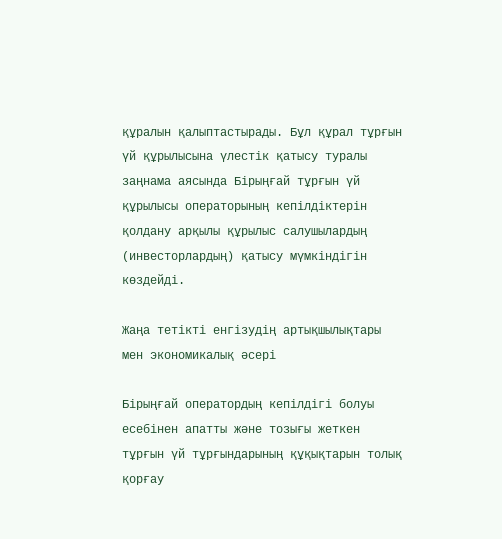құралын қалыптастырады. Бұл құрал тұрғын үй құрылысына үлестік қатысу туралы заңнама аясында Бірыңғай тұрғын үй құрылысы операторының кепілдіктерін қолдану арқылы құрылыс салушылардың (инвесторлардың) қатысу мүмкіндігін көздейді.

Жаңа тетікті енгізудің артықшылықтары мен экономикалық әсері

Бірыңғай оператордың кепілдігі болуы есебінен апатты және тозығы жеткен тұрғын үй тұрғындарының құқықтарын толық қорғау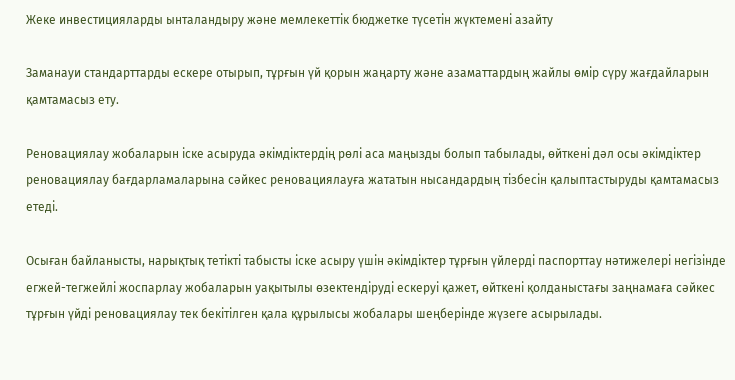Жеке инвестицияларды ынталандыру және мемлекеттік бюджетке түсетін жүктемені азайту

Заманауи стандарттарды ескере отырып, тұрғын үй қорын жаңарту және азаматтардың жайлы өмір сүру жағдайларын қамтамасыз ету.

Реновациялау жобаларын іске асыруда әкімдіктердің рөлі аса маңызды болып табылады, өйткені дәл осы әкімдіктер реновациялау бағдарламаларына сәйкес реновациялауға жататын нысандардың тізбесін қалыптастыруды қамтамасыз етеді.

Осыған байланысты, нарықтық тетікті табысты іске асыру үшін әкімдіктер тұрғын үйлерді паспорттау нәтижелері негізінде егжей-тегжейлі жоспарлау жобаларын уақытылы өзектендіруді ескеруі қажет, өйткені қолданыстағы заңнамаға сәйкес тұрғын үйді реновациялау тек бекітілген қала құрылысы жобалары шеңберінде жүзеге асырылады.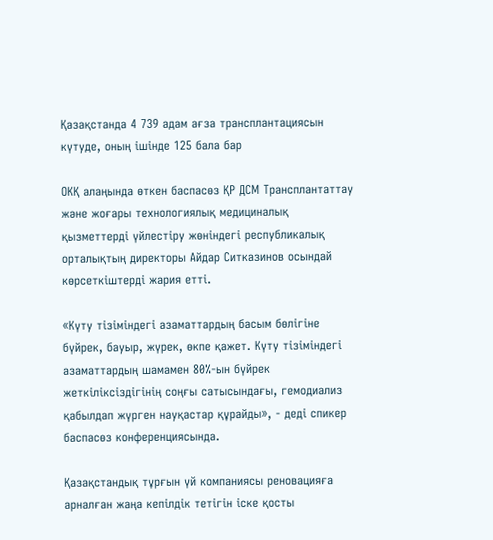Қазақстанда 4 739 адам ағза трансплантациясын күтуде, оның ішінде 125 бала бар

ОКҚ алаңында өткен баспасөз ҚР ДСМ Трансплантаттау және жоғары технологиялық медициналық қызметтерді үйлестіру жөніндегі республикалық орталықтың директоры Айдар Ситказинов осындай көрсеткіштерді жария етті.

«Күту тізіміндегі азаматтардың басым бөлігіне бүйрек, бауыр, жүрек, өкпе қажет. Күту тізіміндегі азаматтардың шамамен 80%-ын бүйрек жеткіліксіздігінің соңғы сатысындағы, гемодиализ қабылдап жүрген науқастар құрайды», - деді спикер баспасөз конференциясында.

Қазақстандық тұрғын үй компаниясы реновацияға арналған жаңа кепілдік тетігін іске қосты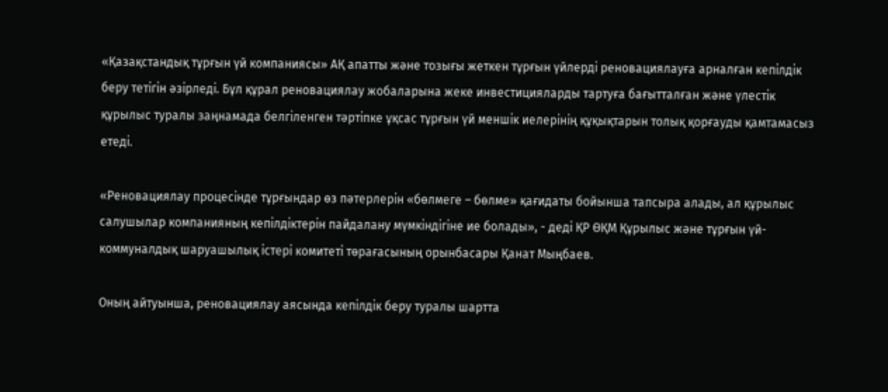«Қазақстандық тұрғын үй компаниясы» АҚ апатты және тозығы жеткен тұрғын үйлерді реновациялауға арналған кепілдік беру тетігін әзірледі. Бұл құрал реновациялау жобаларына жеке инвестицияларды тартуға бағытталған және үлестік құрылыс туралы заңнамада белгіленген тәртіпке ұқсас тұрғын үй меншік иелерінің құқықтарын толық қорғауды қамтамасыз етеді.

«Реновациялау процесінде тұрғындар өз пәтерлерін «бөлмеге – бөлме» қағидаты бойынша тапсыра алады, ал құрылыс салушылар компанияның кепілдіктерін пайдалану мүмкіндігіне ие болады», - деді ҚР ӨҚМ Құрылыс және тұрғын үй-коммуналдық шаруашылық істері комитеті төрағасының орынбасары Қанат Мыңбаев.

Оның айтуынша, реновациялау аясында кепілдік беру туралы шартта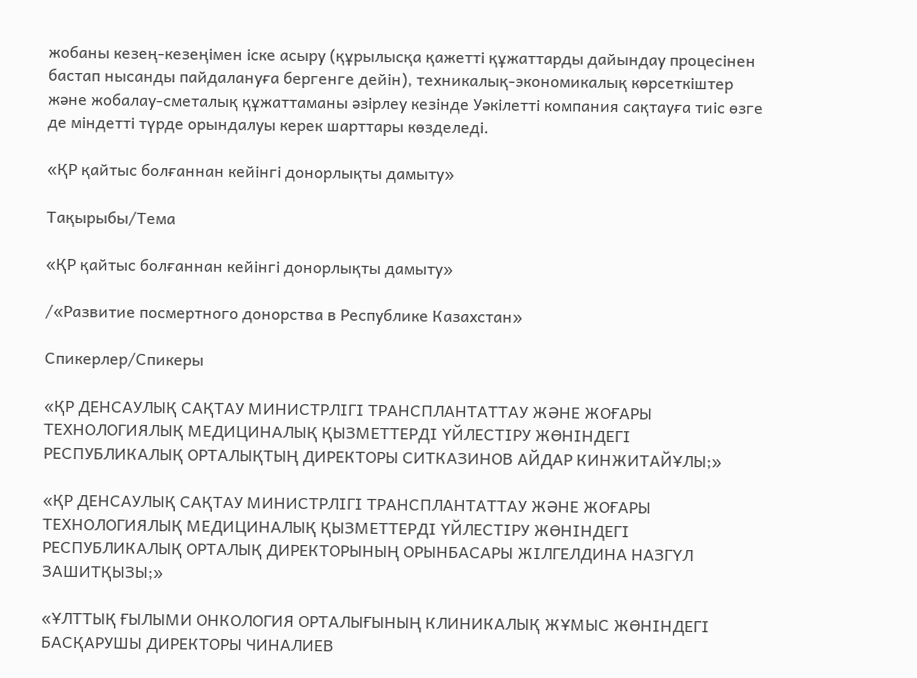жобаны кезең-кезеңімен іске асыру (құрылысқа қажетті құжаттарды дайындау процесінен бастап нысанды пайдалануға бергенге дейін), техникалық-экономикалық көрсеткіштер және жобалау-сметалық құжаттаманы әзірлеу кезінде Уәкілетті компания сақтауға тиіс өзге де міндетті түрде орындалуы керек шарттары көзделеді.

«ҚР қайтыс болғаннан кейінгі донорлықты дамыту»

Тақырыбы/Тема

«ҚР қайтыс болғаннан кейінгі донорлықты дамыту»

/«Развитие посмертного донорства в Республике Казахстан»

Спикерлер/Спикеры

«ҚР ДЕНСАУЛЫҚ САҚТАУ МИНИСТРЛІГІ ТРАНСПЛАНТАТТАУ ЖӘНЕ ЖОҒАРЫ ТЕХНОЛОГИЯЛЫҚ МЕДИЦИНАЛЫҚ ҚЫЗМЕТТЕРДІ ҮЙЛЕСТІРУ ЖӨНІНДЕГІ РЕСПУБЛИКАЛЫҚ ОРТАЛЫҚТЫҢ ДИРЕКТОРЫ СИТКАЗИНОВ АЙДАР КИНЖИТАЙҰЛЫ;»

«ҚР ДЕНСАУЛЫҚ САҚТАУ МИНИСТРЛІГІ ТРАНСПЛАНТАТТАУ ЖӘНЕ ЖОҒАРЫ ТЕХНОЛОГИЯЛЫҚ МЕДИЦИНАЛЫҚ ҚЫЗМЕТТЕРДІ ҮЙЛЕСТІРУ ЖӨНІНДЕГІ РЕСПУБЛИКАЛЫҚ ОРТАЛЫҚ ДИРЕКТОРЫНЫҢ ОРЫНБАСАРЫ ЖІЛГЕЛДИНА НАЗГҮЛ ЗАШИТҚЫЗЫ;»

«ҰЛТТЫҚ ҒЫЛЫМИ ОНКОЛОГИЯ ОРТАЛЫҒЫНЫҢ КЛИНИКАЛЫҚ ЖҰМЫС ЖӨНІНДЕГІ БАСҚАРУШЫ ДИРЕКТОРЫ ЧИНАЛИЕВ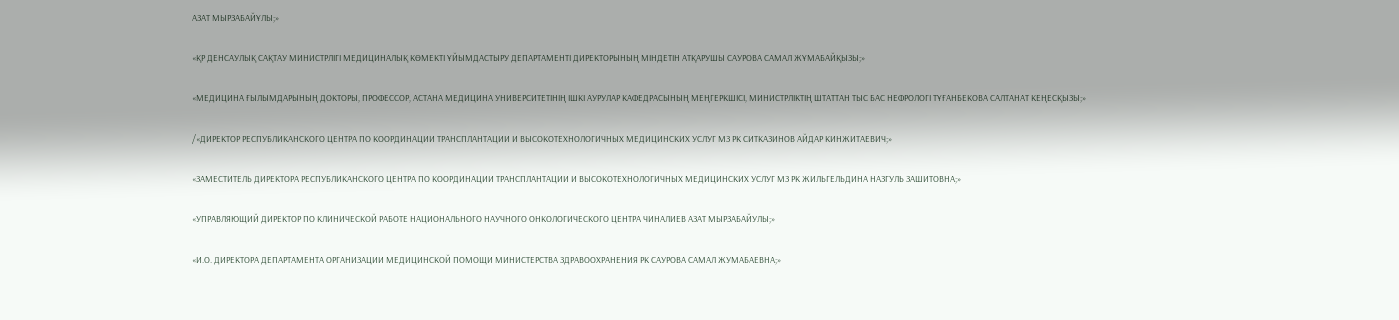АЗАТ МЫРЗАБАЙҰЛЫ;»

«ҚР ДЕНСАУЛЫҚ САҚТАУ МИНИСТРЛІГІ МЕДИЦИНАЛЫҚ КӨМЕКТІ ҰЙЫМДАСТЫРУ ДЕПАРТАМЕНТІ ДИРЕКТОРЫНЫҢ МІНДЕТІН АТҚАРУШЫ САУРОВА САМАЛ ЖҰМАБАЙҚЫЗЫ;»

«МЕДИЦИНА ҒЫЛЫМДАРЫНЫҢ ДОКТОРЫ, ПРОФЕССОР, АСТАНА МЕДИЦИНА УНИВЕРСИТЕТІНІҢ ІШКІ АУРУЛАР КАФЕДРАСЫНЫҢ МЕҢГЕРКШІСІ, МИНИСТРЛІКТІҢ ШТАТТАН ТЫС БАС НЕФРОЛОГІ ТҰҒАНБЕКОВА САЛТАНАТ КЕҢЕСҚЫЗЫ;»

/«ДИРЕКТОР РЕСПУБЛИКАНСКОГО ЦЕНТРА ПО КООРДИНАЦИИ ТРАНСПЛАНТАЦИИ И ВЫСОКОТЕХНОЛОГИЧНЫХ МЕДИЦИНСКИХ УСЛУГ МЗ РК СИТКАЗИНОВ АЙДАР КИНЖИТАЕВИЧ;»

«ЗАМЕСТИТЕЛЬ ДИРЕКТОРА РЕСПУБЛИКАНСКОГО ЦЕНТРА ПО КООРДИНАЦИИ ТРАНСПЛАНТАЦИИ И ВЫСОКОТЕХНОЛОГИЧНЫХ МЕДИЦИНСКИХ УСЛУГ МЗ РК ЖИЛЬГЕЛЬДИНА НАЗГУЛЬ ЗАШИТОВНА;»

«УПРАВЛЯЮЩИЙ ДИРЕКТОР ПО КЛИНИЧЕСКОЙ РАБОТЕ НАЦИОНАЛЬНОГО НАУЧНОГО ОНКОЛОГИЧЕСКОГО ЦЕНТРА ЧИНАЛИЕВ АЗАТ МЫРЗАБАЙУЛЫ;»

«И.О. ДИРЕКТОРА ДЕПАРТАМЕНТА ОРГАНИЗАЦИИ МЕДИЦИНСКОЙ ПОМОЩИ МИНИСТЕРСТВА ЗДРАВООХРАНЕНИЯ РК САУРОВА САМАЛ ЖУМАБАЕВНА;»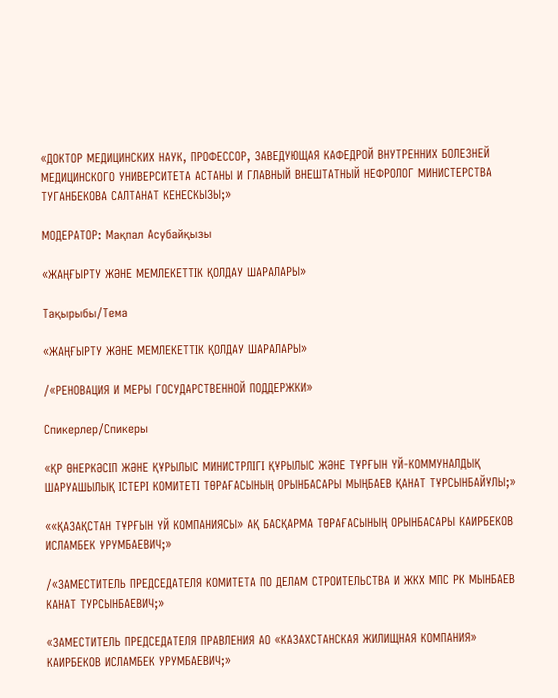«ДОКТОР МЕДИЦИНСКИХ НАУК, ПРОФЕССОР, ЗАВЕДУЮЩАЯ КАФЕДРОЙ ВНУТРЕННИХ БОЛЕЗНЕЙ МЕДИЦИНСКОГО УНИВЕРСИТЕТА АСТАНЫ И ГЛАВНЫЙ ВНЕШТАТНЫЙ НЕФРОЛОГ МИНИСТЕРСТВА ТУГАНБЕКОВА САЛТАНАТ КЕНЕСКЫЗЫ;»

МОДЕРАТОР: Мақпал Асубайқызы

«ЖАҢҒЫРТУ ЖƏНЕ МЕМЛЕКЕТТІК ҚОЛДАУ ШАРАЛАРЫ»

Тақырыбы/Тема

«ЖАҢҒЫРТУ ЖƏНЕ МЕМЛЕКЕТТІК ҚОЛДАУ ШАРАЛАРЫ»

/«РЕНОВАЦИЯ И МЕРЫ ГОСУДАРСТВЕННОЙ ПОДДЕРЖКИ»

Спикерлер/Спикеры

«ҚР ӨНЕРКƏСІП ЖƏНЕ ҚҰРЫЛЫС МИНИСТРЛІГІ ҚҰРЫЛЫС ЖƏНЕ ТҰРҒЫН ҮЙ-КОММУНАЛДЫҚ ШАРУАШЫЛЫҚ ІСТЕРІ КОМИТЕТІ ТӨРАҒАСЫНЫҢ ОРЫНБАСАРЫ МЫҢБАЕВ ҚАНАТ ТҰРСЫНБАЙҰЛЫ;»

««ҚАЗАҚСТАН ТҰРҒЫН ҮЙ КОМПАНИЯСЫ» АҚ БАСҚАРМА ТӨРАҒАСЫНЫҢ ОРЫНБАСАРЫ КАИРБЕКОВ ИСЛАМБЕК УРУМБАЕВИЧ;»

/«ЗАМЕСТИТЕЛЬ ПРЕДСЕДАТЕЛЯ КОМИТЕТА ПО ДЕЛАМ СТРОИТЕЛЬСТВА И ЖКХ МПС РК МЫНБАЕВ КАНАТ ТУРСЫНБАЕВИЧ;»

«ЗАМЕСТИТЕЛЬ ПРЕДСЕДАТЕЛЯ ПРАВЛЕНИЯ АО «КАЗАХСТАНСКАЯ ЖИЛИЩНАЯ КОМПАНИЯ» КАИРБЕКОВ ИСЛАМБЕК УРУМБАЕВИЧ;»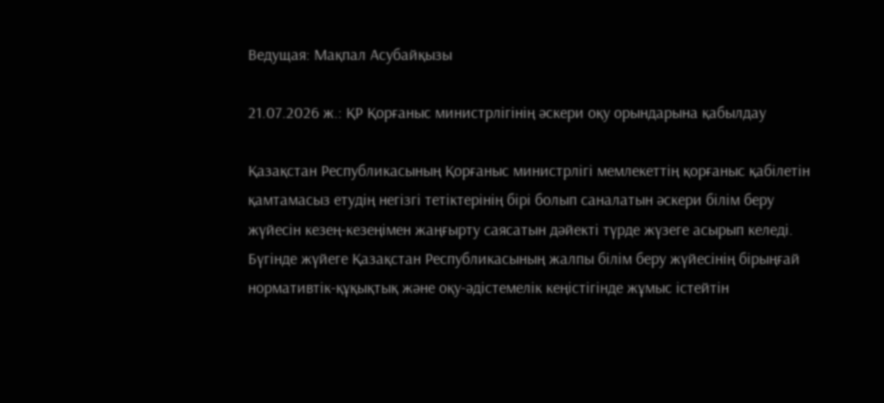Ведущая: Мақпал Асубайқызы

21.07.2026 ж.: ҚР Қорғаныс министрлігінің әскери оқу орындарына қабылдау

Қазақстан Республикасының Қорғаныс министрлігі мемлекеттің қорғаныс қабілетін қамтамасыз етудің негізгі тетіктерінің бірі болып саналатын әскери білім беру жүйесін кезең-кезеңімен жаңғырту саясатын дәйекті түрде жүзеге асырып келеді. Бүгінде жүйеге Қазақстан Республикасының жалпы білім беру жүйесінің бірыңғай нормативтік-құқықтық және оқу-әдістемелік кеңістігінде жұмыс істейтін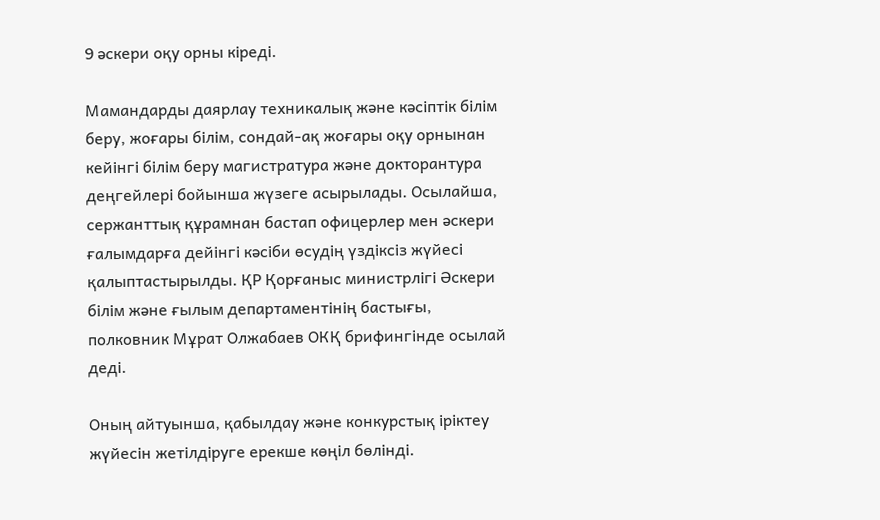9 әскери оқу орны кіреді.

Мамандарды даярлау техникалық және кәсіптік білім беру, жоғары білім, сондай-ақ жоғары оқу орнынан кейінгі білім беру магистратура және докторантура деңгейлері бойынша жүзеге асырылады. Осылайша, сержанттық құрамнан бастап офицерлер мен әскери ғалымдарға дейінгі кәсіби өсудің үздіксіз жүйесі қалыптастырылды. ҚР Қорғаныс министрлігі Әскери білім және ғылым департаментінің бастығы, полковник Мұрат Олжабаев ОКҚ брифингінде осылай деді.

Оның айтуынша, қабылдау және конкурстық іріктеу жүйесін жетілдіруге ерекше көңіл бөлінді.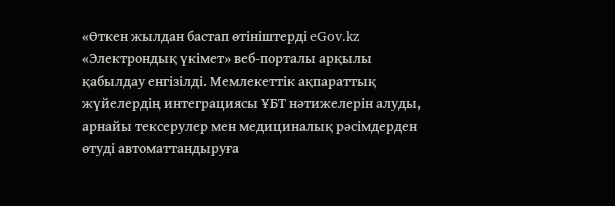«Өткен жылдан бастап өтініштерді eGov.kz «Электрондық үкімет» веб-порталы арқылы қабылдау енгізілді. Мемлекеттік ақпараттық жүйелердің интеграциясы ҰБТ нәтижелерін алуды, арнайы тексерулер мен медициналық рәсімдерден өтуді автоматтандыруға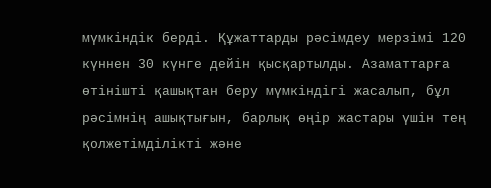мүмкіндік берді. Құжаттарды рәсімдеу мерзімі 120 күннен 30 күнге дейін қысқартылды. Азаматтарға өтінішті қашықтан беру мүмкіндігі жасалып, бұл рәсімнің ашықтығын, барлық өңір жастары үшін тең қолжетімділікті және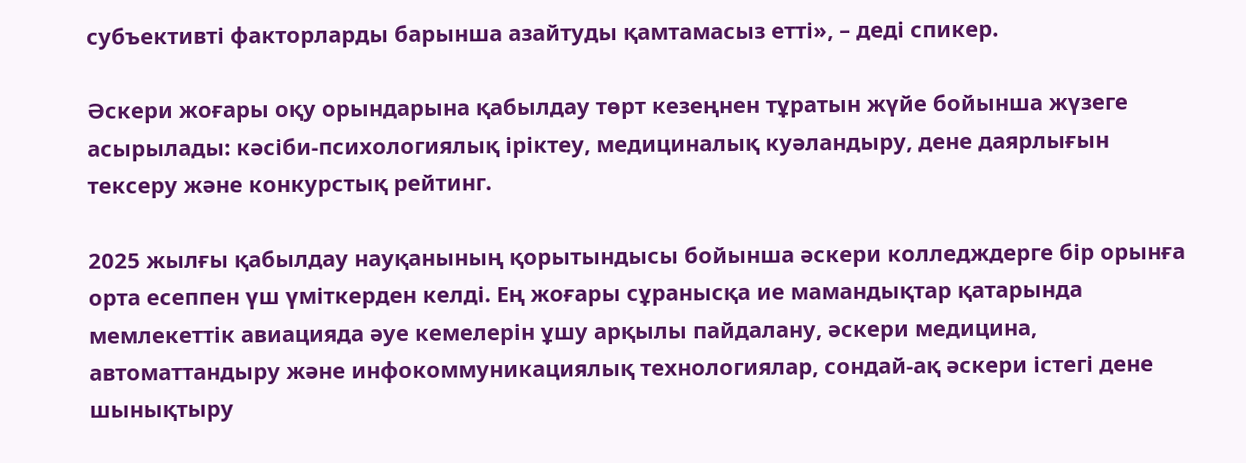субъективті факторларды барынша азайтуды қамтамасыз етті», – деді спикер.

Әскери жоғары оқу орындарына қабылдау төрт кезеңнен тұратын жүйе бойынша жүзеге асырылады: кәсіби-психологиялық іріктеу, медициналық куәландыру, дене даярлығын тексеру және конкурстық рейтинг.

2025 жылғы қабылдау науқанының қорытындысы бойынша әскери колледждерге бір орынға орта есеппен үш үміткерден келді. Ең жоғары сұранысқа ие мамандықтар қатарында мемлекеттік авиацияда әуе кемелерін ұшу арқылы пайдалану, әскери медицина, автоматтандыру және инфокоммуникациялық технологиялар, сондай-ақ әскери істегі дене шынықтыру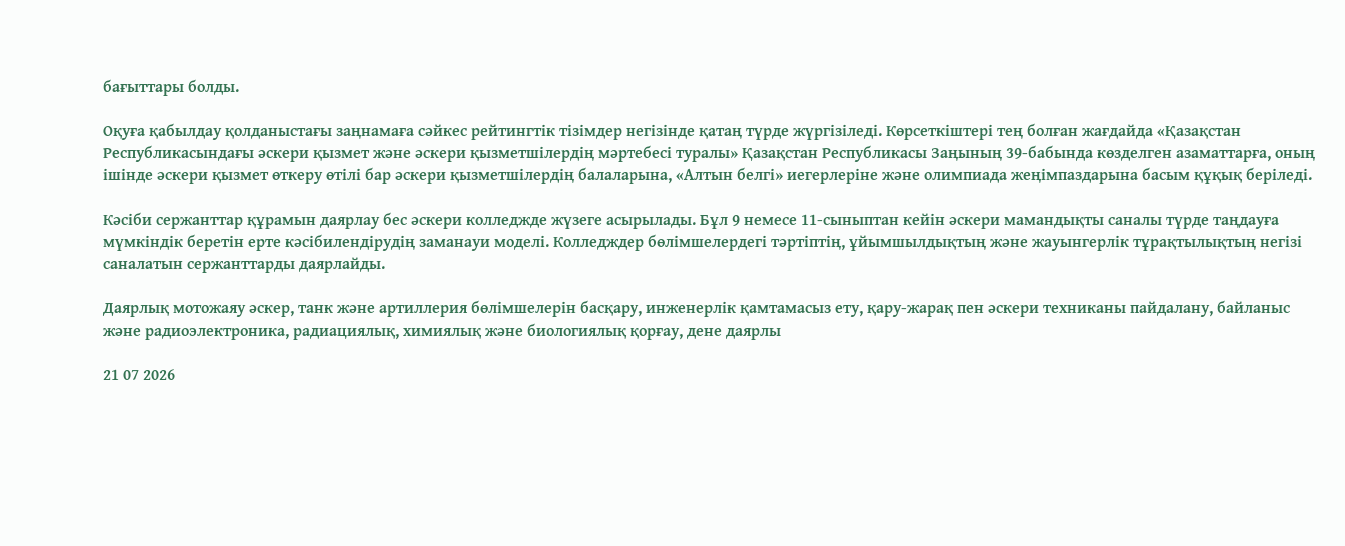бағыттары болды.

Оқуға қабылдау қолданыстағы заңнамаға сәйкес рейтингтік тізімдер негізінде қатаң түрде жүргізіледі. Көрсеткіштері тең болған жағдайда «Қазақстан Республикасындағы әскери қызмет және әскери қызметшілердің мәртебесі туралы» Қазақстан Республикасы Заңының 39-бабында көзделген азаматтарға, оның ішінде әскери қызмет өткеру өтілі бар әскери қызметшілердің балаларына, «Алтын белгі» иегерлеріне және олимпиада жеңімпаздарына басым құқық беріледі.

Кәсіби сержанттар құрамын даярлау бес әскери колледжде жүзеге асырылады. Бұл 9 немесе 11-сыныптан кейін әскери мамандықты саналы түрде таңдауға мүмкіндік беретін ерте кәсібилендірудің заманауи моделі. Колледждер бөлімшелердегі тәртіптің, ұйымшылдықтың және жауынгерлік тұрақтылықтың негізі саналатын сержанттарды даярлайды.

Даярлық мотожаяу әскер, танк және артиллерия бөлімшелерін басқару, инженерлік қамтамасыз ету, қару-жарақ пен әскери техниканы пайдалану, байланыс және радиоэлектроника, радиациялық, химиялық және биологиялық қорғау, дене даярлы

21 07 2026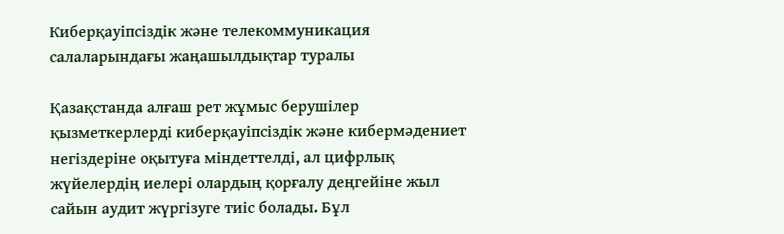Киберқауіпсіздік және телекоммуникация салаларындағы жаңашылдықтар туралы

Қазақстанда алғаш рет жұмыс берушілер қызметкерлерді киберқауіпсіздік және кибермәдениет негіздеріне оқытуға міндеттелді, ал цифрлық жүйелердің иелері олардың қорғалу деңгейіне жыл сайын аудит жүргізуге тиіс болады. Бұл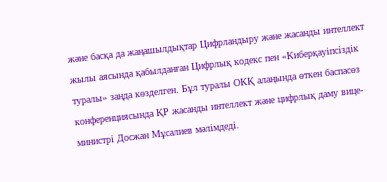және басқа да жаңашылдықтар Цифрландыру және жасанды интеллект жылы аясында қабылданған Цифрлық кодекс пен «Киберқауіпсіздік туралы» заңда көзделген. Бұл туралы ОКҚ алаңында өткен баспасөз конференциясында ҚР жасанды интеллект және цифрлық даму вице-министрі Досжан Мұсалиев мәлімдеді.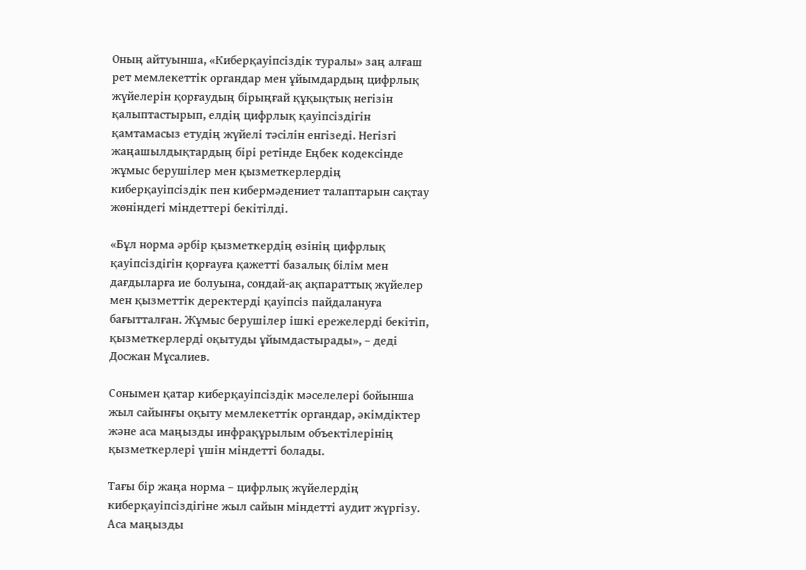Оның айтуынша, «Киберқауіпсіздік туралы» заң алғаш рет мемлекеттік органдар мен ұйымдардың цифрлық жүйелерін қорғаудың бірыңғай құқықтық негізін қалыптастырып, елдің цифрлық қауіпсіздігін қамтамасыз етудің жүйелі тәсілін енгізеді. Негізгі жаңашылдықтардың бірі ретінде Еңбек кодексінде жұмыс берушілер мен қызметкерлердің киберқауіпсіздік пен кибермәдениет талаптарын сақтау жөніндегі міндеттері бекітілді.

«Бұл норма әрбір қызметкердің өзінің цифрлық қауіпсіздігін қорғауға қажетті базалық білім мен дағдыларға ие болуына, сондай-ақ ақпараттық жүйелер мен қызметтік деректерді қауіпсіз пайдалануға бағытталған. Жұмыс берушілер ішкі ережелерді бекітіп, қызметкерлерді оқытуды ұйымдастырады», – деді Досжан Мұсалиев.

Сонымен қатар киберқауіпсіздік мәселелері бойынша жыл сайынғы оқыту мемлекеттік органдар, әкімдіктер және аса маңызды инфрақұрылым объектілерінің қызметкерлері үшін міндетті болады.

Тағы бір жаңа норма – цифрлық жүйелердің киберқауіпсіздігіне жыл сайын міндетті аудит жүргізу. Аса маңызды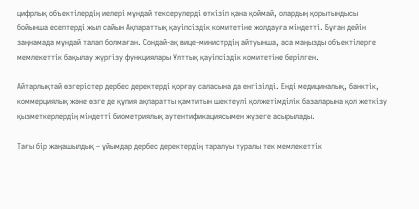цифрлық объектілердің иелері мұндай тексерулерді өткізіп қана қоймай, олардың қорытындысы бойынша есептерді жыл сайын Ақпараттық қауіпсіздік комитетіне жолдауға міндетті. Бұған дейін заңнамада мұндай талап болмаған. Сондай-ақ вице-министрдің айтуынша, аса маңызды объектілерге мемлекеттік бақылау жүргізу функциялары Ұлттық қауіпсіздік комитетіне берілген.

Айтарлықтай өзгерістер дербес деректерді қорғау саласына да енгізілді. Енді медициналық, банктік, коммерциялық және өзге де құпия ақпаратты қамтитын шектеулі қолжетімділік базаларына қол жеткізу қызметкерлердің міндетті биометриялық аутентификациясымен жүзеге асырылады.

Тағы бір жаңашылдық – ұйымдар дербес деректердің таралуы туралы тек мемлекеттік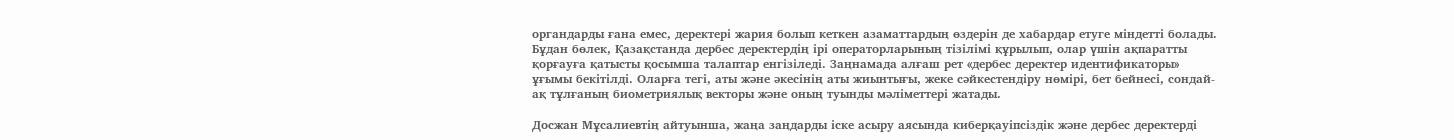органдарды ғана емес, деректері жария болып кеткен азаматтардың өздерін де хабардар етуге міндетті болады. Бұдан бөлек, Қазақстанда дербес деректердің ірі операторларының тізілімі құрылып, олар үшін ақпаратты қорғауға қатысты қосымша талаптар енгізіледі. Заңнамада алғаш рет «дербес деректер идентификаторы» ұғымы бекітілді. Оларға тегі, аты және әкесінің аты жиынтығы, жеке сәйкестендіру нөмірі, бет бейнесі, сондай-ақ тұлғаның биометриялық векторы және оның туынды мәліметтері жатады.

Досжан Мұсалиевтің айтуынша, жаңа заңдарды іске асыру аясында киберқауіпсіздік және дербес деректерді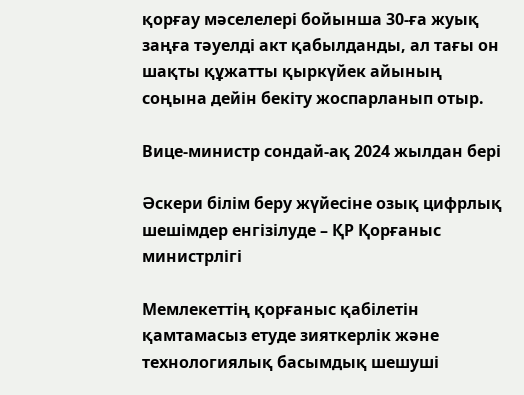қорғау мәселелері бойынша 30-ға жуық заңға тәуелді акт қабылданды, ал тағы он шақты құжатты қыркүйек айының соңына дейін бекіту жоспарланып отыр.

Вице-министр сондай-ақ 2024 жылдан бері

Әскери білім беру жүйесіне озық цифрлық шешімдер енгізілуде – ҚР Қорғаныс министрлігі

Мемлекеттің қорғаныс қабілетін қамтамасыз етуде зияткерлік және технологиялық басымдық шешуші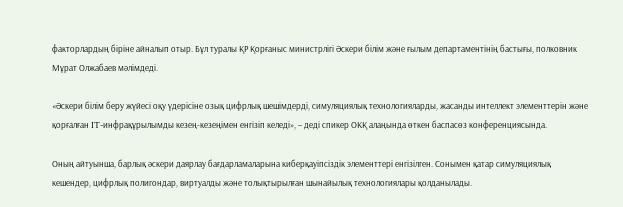факторлардың біріне айналып отыр. Бұл туралы ҚР Қорғаныс министрлігі Әскери білім және ғылым департаментінің бастығы, полковник Мұрат Олжабаев мәлімдеді.

«Әскери білім беру жүйесі оқу үдерісіне озық цифрлық шешімдерді, симуляциялық технологияларды, жасанды интеллект элементтерін және қорғалған IT-инфрақұрылымды кезең-кезеңімен енгізіп келеді», – деді спикер ОКҚ алаңында өткен баспасөз конференциясында.

Оның айтуынша, барлық әскери даярлау бағдарламаларына киберқауіпсіздік элементтері енгізілген. Сонымен қатар симуляциялық кешендер, цифрлық полигондар, виртуалды және толықтырылған шынайылық технологиялары қолданылады.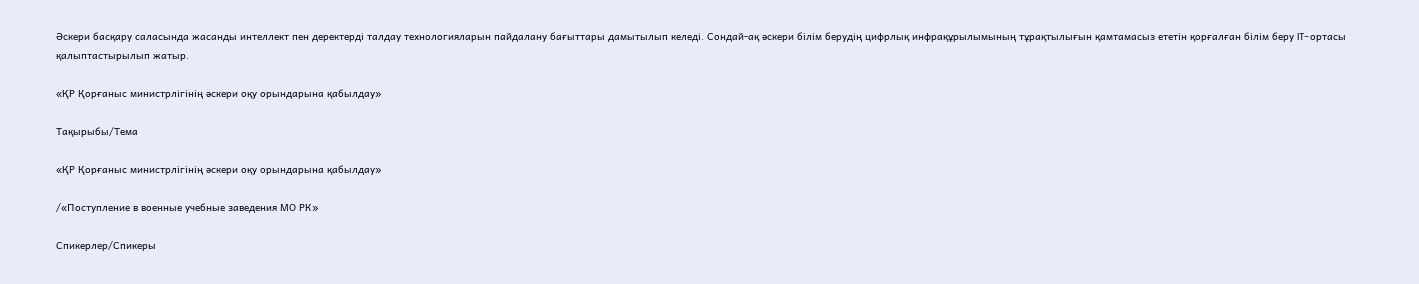Әскери басқару саласында жасанды интеллект пен деректерді талдау технологияларын пайдалану бағыттары дамытылып келеді. Сондай-ақ әскери білім берудің цифрлық инфрақұрылымының тұрақтылығын қамтамасыз ететін қорғалған білім беру IT-ортасы қалыптастырылып жатыр.

«ҚР Қорғаныс министрлігінің әскери оқу орындарына қабылдау»

Тақырыбы/Тема

«ҚР Қорғаныс министрлігінің әскери оқу орындарына қабылдау»

/«Поступление в военные учебные заведения МО РК»

Спикерлер/Спикеры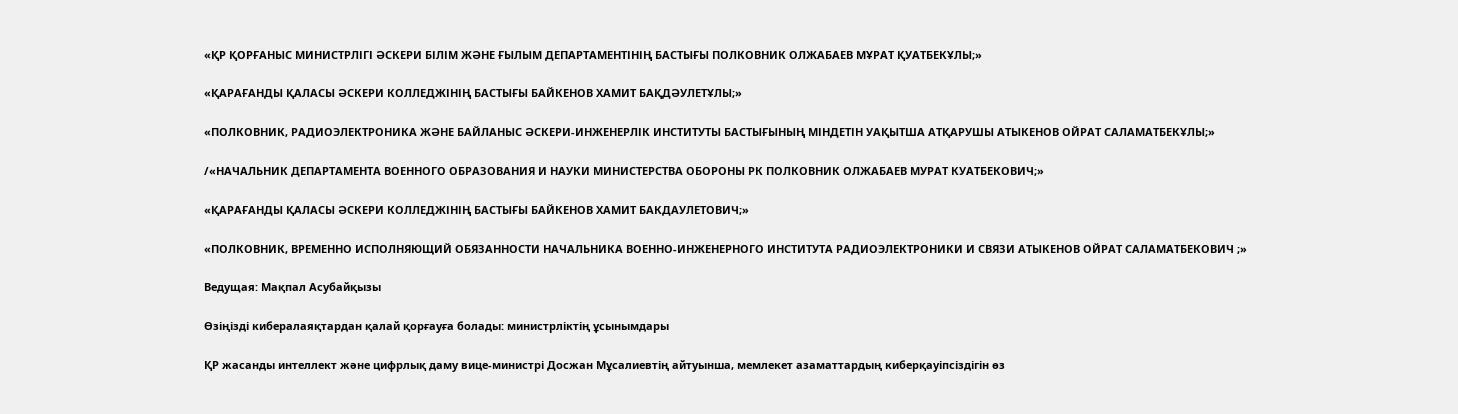«ҚР ҚОРҒАНЫС МИНИСТРЛІГІ ӘСКЕРИ БІЛІМ ЖӘНЕ ҒЫЛЫМ ДЕПАРТАМЕНТІНІҢ БАСТЫҒЫ ПОЛКОВНИК ОЛЖАБАЕВ МҰРАТ ҚУАТБЕКҰЛЫ;»

«ҚАРАҒАНДЫ ҚАЛАСЫ ӘСКЕРИ КОЛЛЕДЖІНІҢ БАСТЫҒЫ БАЙКЕНОВ ХАМИТ БАҚДӘУЛЕТҰЛЫ;»

«ПОЛКОВНИК, РАДИОЭЛЕКТРОНИКА ЖӘНЕ БАЙЛАНЫС ӘСКЕРИ-ИНЖЕНЕРЛІК ИНСТИТУТЫ БАСТЫҒЫНЫҢ МІНДЕТІН УАҚЫТША АТҚАРУШЫ АТЫКЕНОВ ОЙРАТ САЛАМАТБЕКҰЛЫ;»

/«НАЧАЛЬНИК ДЕПАРТАМЕНТА ВОЕННОГО ОБРАЗОВАНИЯ И НАУКИ МИНИСТЕРСТВА ОБОРОНЫ РК ПОЛКОВНИК ОЛЖАБАЕВ МУРАТ КУАТБЕКОВИЧ;»

«ҚАРАҒАНДЫ ҚАЛАСЫ ӘСКЕРИ КОЛЛЕДЖІНІҢ БАСТЫҒЫ БАЙКЕНОВ ХАМИТ БАКДАУЛЕТОВИЧ;»

«ПОЛКОВНИК, ВРЕМЕННО ИСПОЛНЯЮЩИЙ ОБЯЗАННОСТИ НАЧАЛЬНИКА ВОЕННО-ИНЖЕНЕРНОГО ИНСТИТУТА РАДИОЭЛЕКТРОНИКИ И СВЯЗИ АТЫКЕНОВ ОЙРАТ САЛАМАТБЕКОВИЧ ;»

Ведущая: Мақпал Асубайқызы

Өзіңізді кибералаяқтардан қалай қорғауға болады: министрліктің ұсынымдары

ҚР жасанды интеллект және цифрлық даму вице-министрі Досжан Мұсалиевтің айтуынша, мемлекет азаматтардың киберқауіпсіздігін өз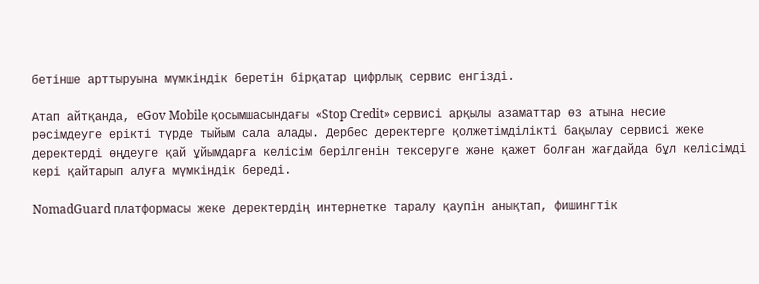бетінше арттыруына мүмкіндік беретін бірқатар цифрлық сервис енгізді.

Атап айтқанда, eGov Mobile қосымшасындағы «Stop Credit» сервисі арқылы азаматтар өз атына несие рәсімдеуге ерікті түрде тыйым сала алады. Дербес деректерге қолжетімділікті бақылау сервисі жеке деректерді өңдеуге қай ұйымдарға келісім берілгенін тексеруге және қажет болған жағдайда бұл келісімді кері қайтарып алуға мүмкіндік береді.

NomadGuard платформасы жеке деректердің интернетке таралу қаупін анықтап, фишингтік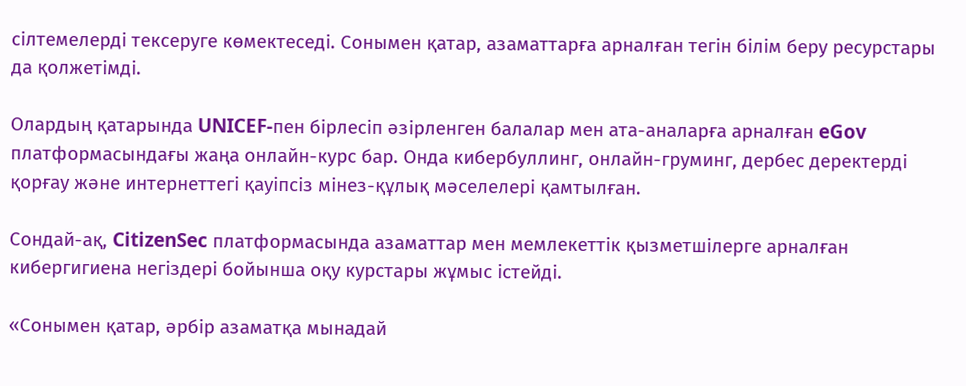сілтемелерді тексеруге көмектеседі. Сонымен қатар, азаматтарға арналған тегін білім беру ресурстары да қолжетімді.

Олардың қатарында UNICEF-пен бірлесіп әзірленген балалар мен ата-аналарға арналған eGov платформасындағы жаңа онлайн-курс бар. Онда кибербуллинг, онлайн-груминг, дербес деректерді қорғау және интернеттегі қауіпсіз мінез-құлық мәселелері қамтылған.

Сондай-ақ, CitizenSec платформасында азаматтар мен мемлекеттік қызметшілерге арналған кибергигиена негіздері бойынша оқу курстары жұмыс істейді.

«Сонымен қатар, әрбір азаматқа мынадай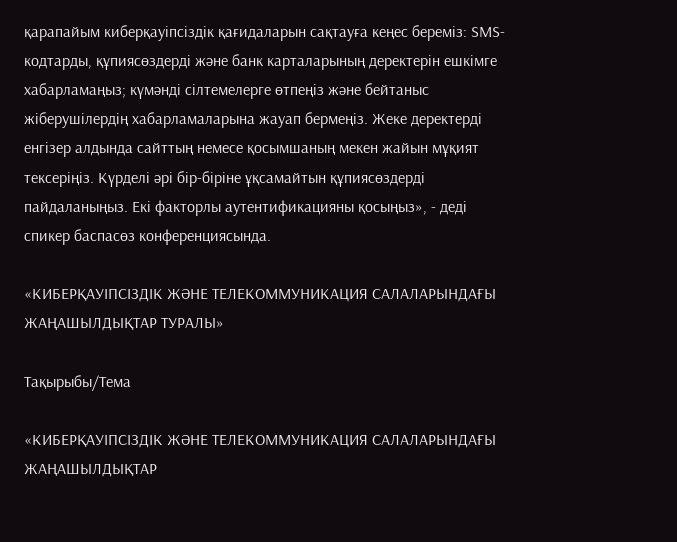қарапайым киберқауіпсіздік қағидаларын сақтауға кеңес береміз: SMS-кодтарды, құпиясөздерді және банк карталарының деректерін ешкімге хабарламаңыз; күмәнді сілтемелерге өтпеңіз және бейтаныс жіберушілердің хабарламаларына жауап бермеңіз. Жеке деректерді енгізер алдында сайттың немесе қосымшаның мекен жайын мұқият тексеріңіз. Күрделі әрі бір-біріне ұқсамайтын құпиясөздерді пайдаланыңыз. Екі факторлы аутентификацияны қосыңыз», - деді спикер баспасөз конференциясында.

«КИБЕРҚАУІПСІЗДІК ЖӘНЕ ТЕЛЕКОММУНИКАЦИЯ САЛАЛАРЫНДАҒЫ ЖАҢАШЫЛДЫҚТАР ТУРАЛЫ»

Тақырыбы/Тема

«КИБЕРҚАУІПСІЗДІК ЖӘНЕ ТЕЛЕКОММУНИКАЦИЯ САЛАЛАРЫНДАҒЫ ЖАҢАШЫЛДЫҚТАР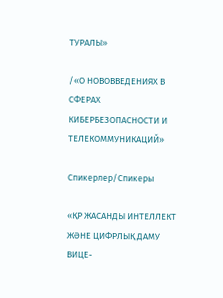ТУРАЛЫ»

/«О НОВОВВЕДЕНИЯХ В СФЕРАХ КИБЕРБЕЗОПАСНОСТИ И ТЕЛЕКОММУНИКАЦИЙ»

Спикерлер/Спикеры

«ҚР ЖАСАНДЫ ИНТЕЛЛЕКТ ЖӘНЕ ЦИФРЛЫҚ ДАМУ ВИЦЕ-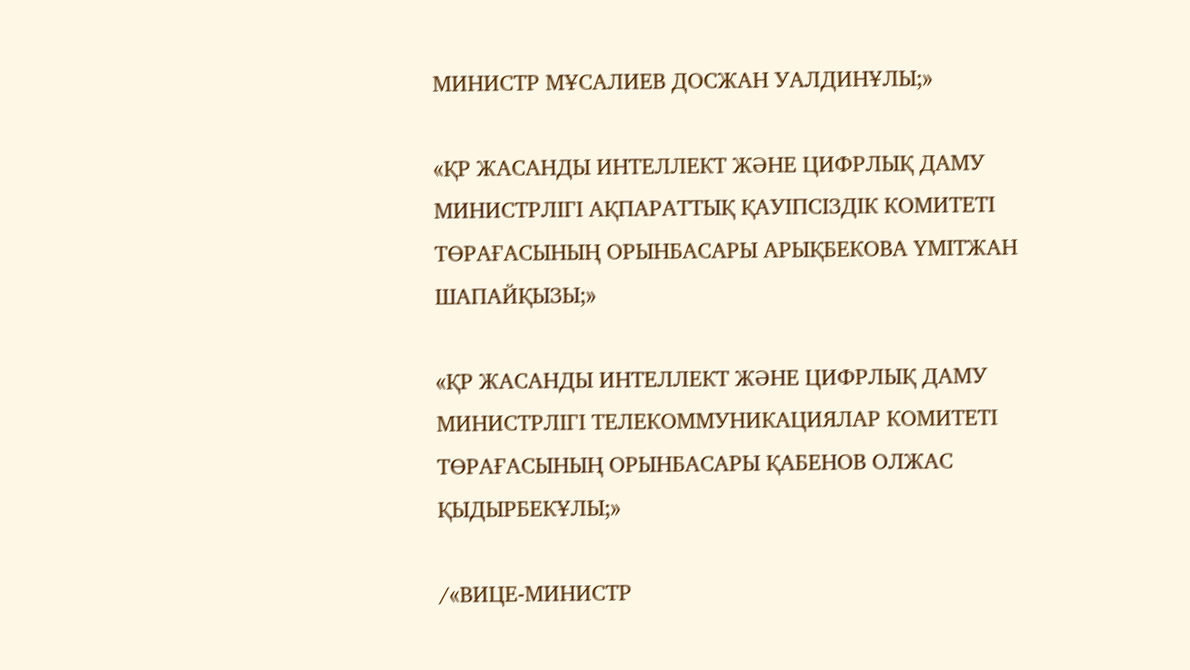МИНИСТР МҰСАЛИЕВ ДОСЖАН УАЛДИНҰЛЫ;»

«ҚР ЖАСАНДЫ ИНТЕЛЛЕКТ ЖӘНЕ ЦИФРЛЫҚ ДАМУ МИНИСТРЛІГІ АҚПАРАТТЫҚ ҚАУІПСІЗДІК КОМИТЕТІ ТӨРАҒАСЫНЫҢ ОРЫНБАСАРЫ АРЫҚБЕКОВА ҮМІТЖАН ШАПАЙҚЫЗЫ;»

«ҚР ЖАСАНДЫ ИНТЕЛЛЕКТ ЖӘНЕ ЦИФРЛЫҚ ДАМУ МИНИСТРЛІГІ ТЕЛЕКОММУНИКАЦИЯЛАР КОМИТЕТІ ТӨРАҒАСЫНЫҢ ОРЫНБАСАРЫ ҚАБЕНОВ ОЛЖАС ҚЫДЫРБЕКҰЛЫ;»

/«ВИЦЕ-МИНИСТР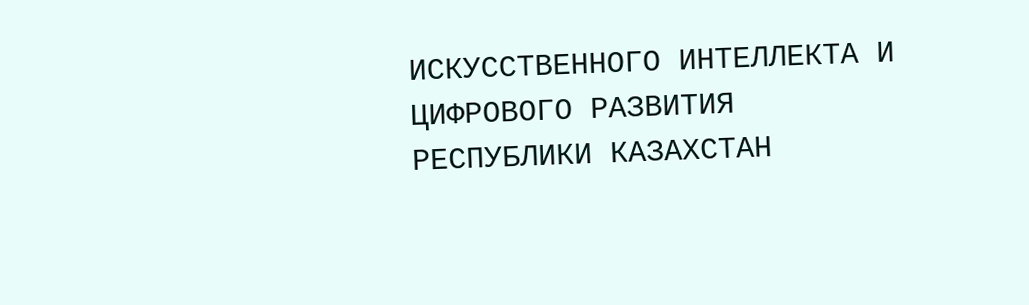ИСКУССТВЕННОГО ИНТЕЛЛЕКТА И ЦИФРОВОГО РАЗВИТИЯ РЕСПУБЛИКИ КАЗАХСТАН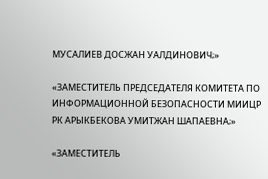МУСАЛИЕВ ДОСЖАН УАЛДИНОВИЧ;»

«ЗАМЕСТИТЕЛЬ ПРЕДСЕДАТЕЛЯ КОМИТЕТА ПО ИНФОРМАЦИОННОЙ БЕЗОПАСНОСТИ МИИЦР РК АРЫКБЕКОВА УМИТЖАН ШАПАЕВНА;»

«ЗАМЕСТИТЕЛЬ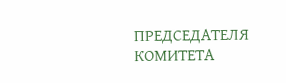ПРЕДСЕДАТЕЛЯ КОМИТЕТА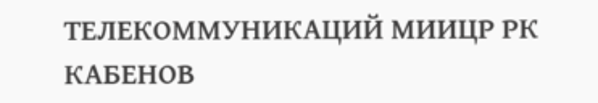ТЕЛЕКОММУНИКАЦИЙ МИИЦР РК КАБЕНОВ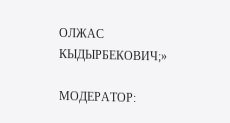ОЛЖАС КЫДЫРБЕКОВИЧ;»

МОДЕРАТОР: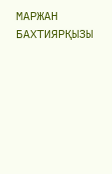МАРЖАН БАХТИЯРҚЫЗЫ